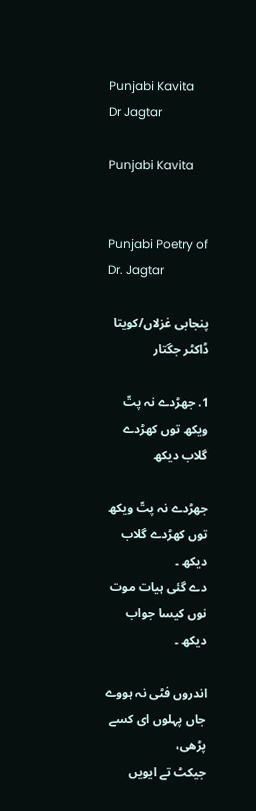Punjabi Kavita
Dr Jagtar

Punjabi Kavita


Punjabi Poetry of Dr. Jagtar

پنجابی غزلاں/کویتا ڈاکٹر جگتار

1. جھڑدے نہ پتّ ویکھ توں کھڑدے گلاب دیکھ

جھڑدے نہ پتّ ویکھ توں کھڑدے گلاب دیکھ ۔
دے گئی ہیات موت نوں کیسا جواب دیکھ ۔

اندروں فٹی نہ ہووے جاں پہلوں ای کسے پڑھی،
جیکٹ تے ایویں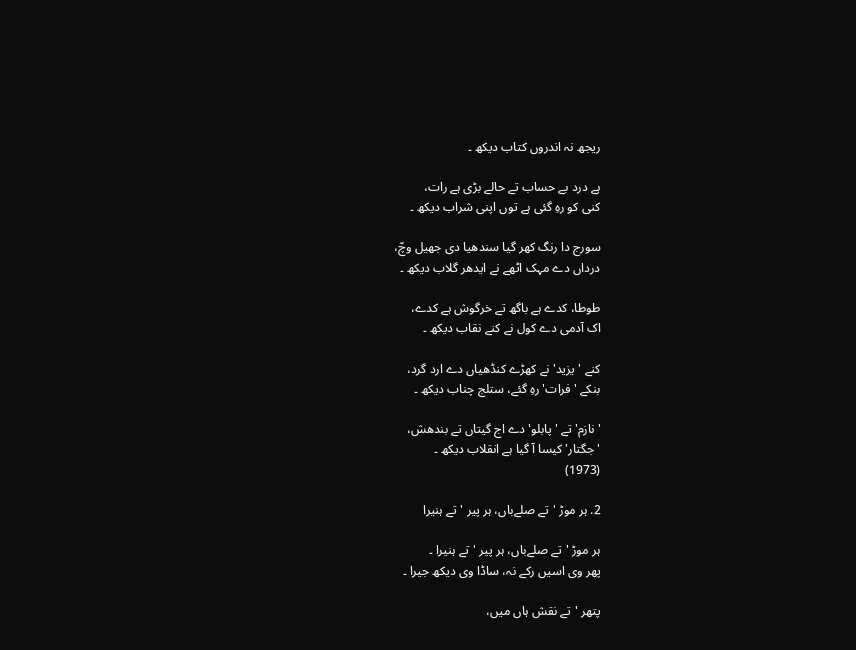ریجھ نہ اندروں کتاب دیکھ ۔

ہے درد بے حساب تے حالے بڑی ہے رات،
کنی کو رہِ گئی ہے توں اپنی شراب دیکھ ۔

سورج دا رنگ کھر گیا سندھیا دی جھیل وچّ،
درداں دے مہک اٹھے نے ایدھر گلاب دیکھ ۔

طوطا، کدے ہے باگھ تے خرگوش ہے کدے،
اک آدمی دے کول نے کنے نقاب دیکھ ۔

کنے 'یزید' نے کھڑے کنڈھیاں دے ارد گرد،
بنکے 'فرات' رہِ گئے، ستلج چناب دیکھ ۔

'نازم' تے 'پابلو' دے اج گیتاں تے بندھش،
'جگتار' کیسا آ گیا ہے انقلاب دیکھ ۔
(1973)

2. ہر موڑ 'تے صلےباں، ہر پیر 'تے ہنیرا

ہر موڑ 'تے صلےباں، ہر پیر 'تے ہنیرا ۔
پھر وی اسیں رکے نہ، ساڈا وی دیکھ جیرا ۔

پتھر 'تے نقش ہاں میں،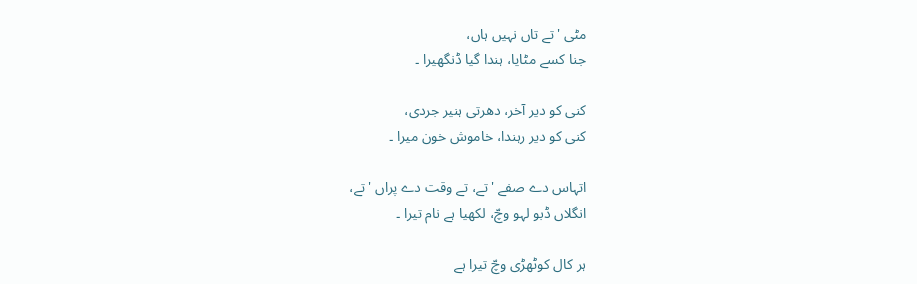مٹی 'تے تاں نہیں ہاں،
جنا کسے مٹایا، ہندا گیا ڈنگھیرا ۔

کنی کو دیر آخر، دھرتی ہنیر جردی،
کنی کو دیر رہندا، خاموش خون میرا ۔

اتہاس دے صفے 'تے، تے وقت دے پراں 'تے،
انگلاں ڈبو لہو وچّ، لکھیا ہے نام تیرا ۔

ہر کال کوٹھڑی وچّ تیرا ہے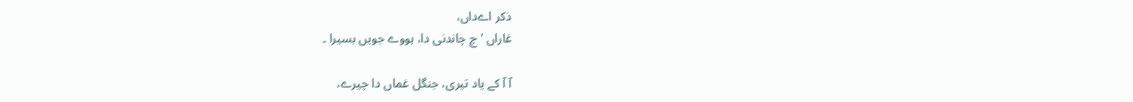ذکر اےداں،
غاراں 'چ چاندنی دا، ہووے جویں بسیرا ۔

آ آ کے یاد تیری، جنگل غماں دا چیرے،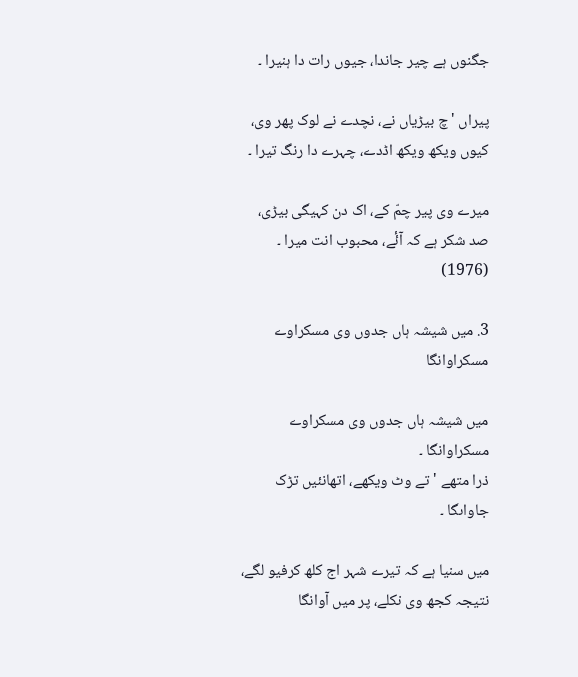جگنوں ہے چیر جاندا، جیوں رات دا ہنیرا ۔

پیراں 'چ بیڑیاں نے، نچدے نے لوک پھر وی،
کیوں ویکھ ویکھ اڈدے، چہرے دا رنگ تیرا ۔

میرے وی پیر چمّ کے، اک دن کہیگی بیڑی،
صد شکر ہے کہ آئٔے، محبوب انت میرا ۔
(1976)

3. میں شیشہ ہاں جدوں وی مسکراوے مسکراوانگا

میں شیشہ ہاں جدوں وی مسکراوے مسکراوانگا ۔
ذرا متھے 'تے وٹ ویکھے، اتھانئیں تڑک جاواںگا ۔

میں سنیا ہے کہ تیرے شہر اج کلھ کرفیو لگے،
نتیجہ کجھ وی نکلے، پر میں آوانگا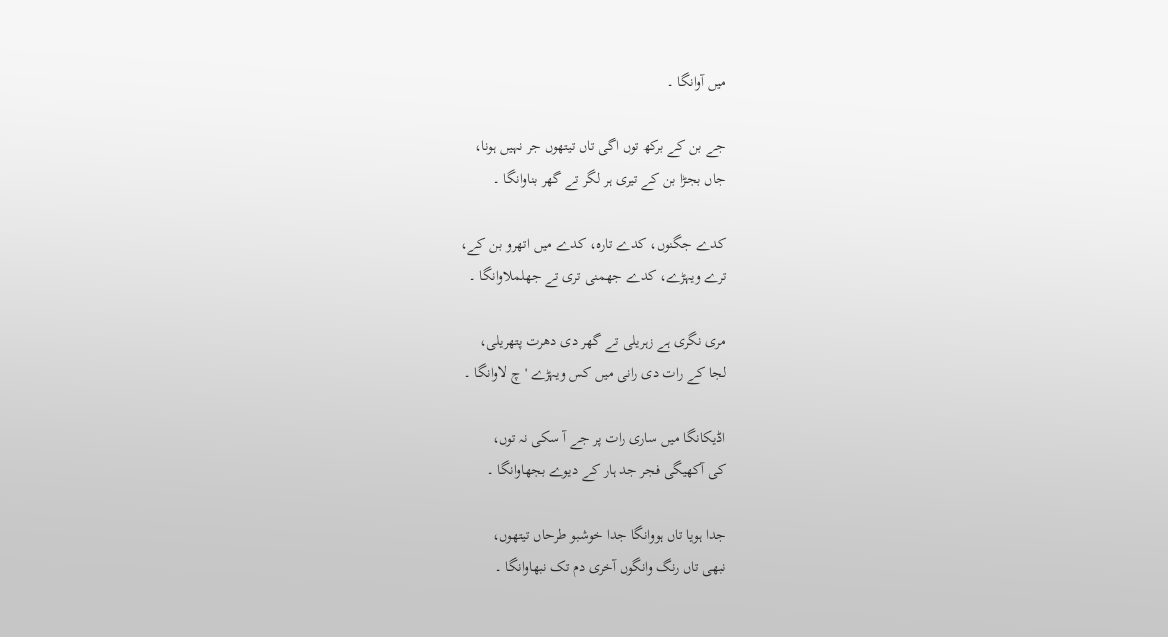میں آوانگا ۔

جے بن کے برکھ توں اگی تاں تیتھوں جر نہیں ہونا،
جاں بجڑا بن کے تیری ہر لگر تے گھر بناوانگا ۔

کدے جگنوں، کدے تارہ، کدے میں اتھرو بن کے،
ترے ویہڑے، کدے جھمنی تری تے جھلملاوانگا ۔

مری نگری ہے زہریلی تے گھر دی دھرت پتھریلی،
لجا کے رات دی رانی میں کس ویہڑے 'چ لاوانگا ۔

اڈیکانگا میں ساری رات پر جے آ سکی نہ توں،
کی آکھیگی فجر جد ہار کے دیوے بجھاوانگا ۔

جدا ہویا تاں ہووانگا جدا خوشبو طرحاں تیتھوں،
نبھی تاں رنگ وانگوں آخری دم تک نبھاوانگا ۔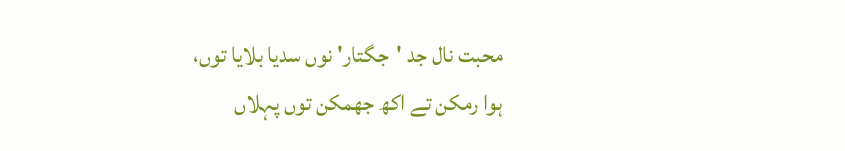محبت نال جد 'جگتار' نوں سدیا بلایا توں،
ہوا رمکن تے اکھ جھمکن توں پہلاں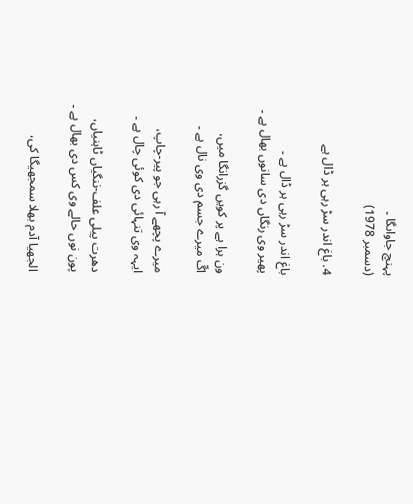پہنچ جاواںگا ۔
(دسمبر 1978)

4. باغ اندر سڑ رہی ہر ڈال ہے

باغ اندر سڑ رہی ہر ڈال ہے ۔
پھیر وی رنگاں دی سانوں بھال ہے ۔

ون ہرا ہے پر کویں گزرانگا میں،
اگّ میرے جسم دی وی نال ہے ۔

میرے پچھے آ رہی جو پیر-چاپ،
ایہہ وی تنہائی دی کوئی چال ہے ۔

دھرت پیلی علف-ننگیاں ٹاہنیاں،
پون نوں حالے وی کس دی بھال ہے ۔

الجھیا آدم بھلا سمجھیگا کی،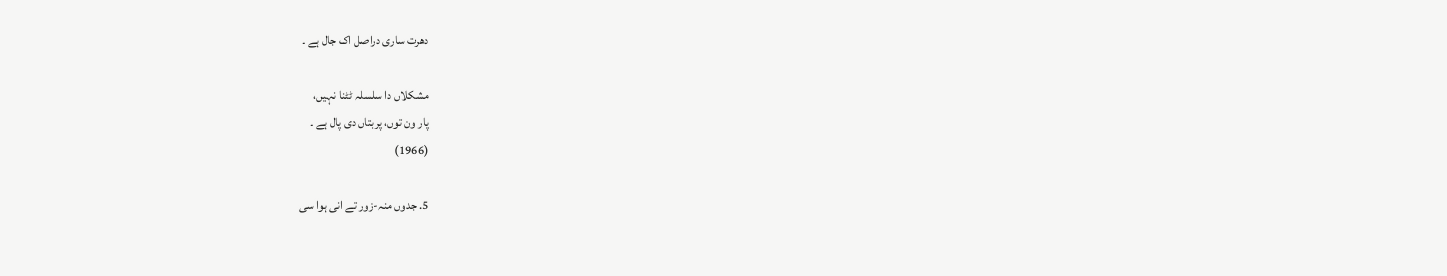دھرت ساری دراصل اک جال ہے ۔

مشکلاں دا سلسلہ ٹٹنا نہیں،
پار ون توں، پربتاں دی پال ہے ۔
(1966)

5. جدوں منہ-زور تے انی ہوا سی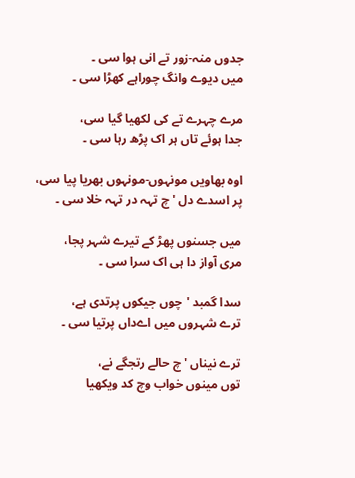جدوں منہ-زور تے انی ہوا سی ۔
میں دیوے وانگ چوراہے کھڑا سی ۔

مرے چہرے تے کی لکھیا گیا سی،
جدا ہوئے تاں ہر اک پڑھ رہا سی ۔

اوہ بھاویں مونہوں-مونہوں بھریا پیا سی،
پر اسدے دل 'چ تہہ در تہہ خلا سی ۔

میں جسنوں پھڑ کے تیرے شہر پجا،
مری آواز دا ہی اک سرا سی ۔

سدا گمبد 'چوں جیکوں پرتدی ہے،
ترے شہروں میں اےداں پرتیا سی ۔

ترے نیناں 'چ حالے رتجگے نے،
توں مینوں خواب وچ کد ویکھیا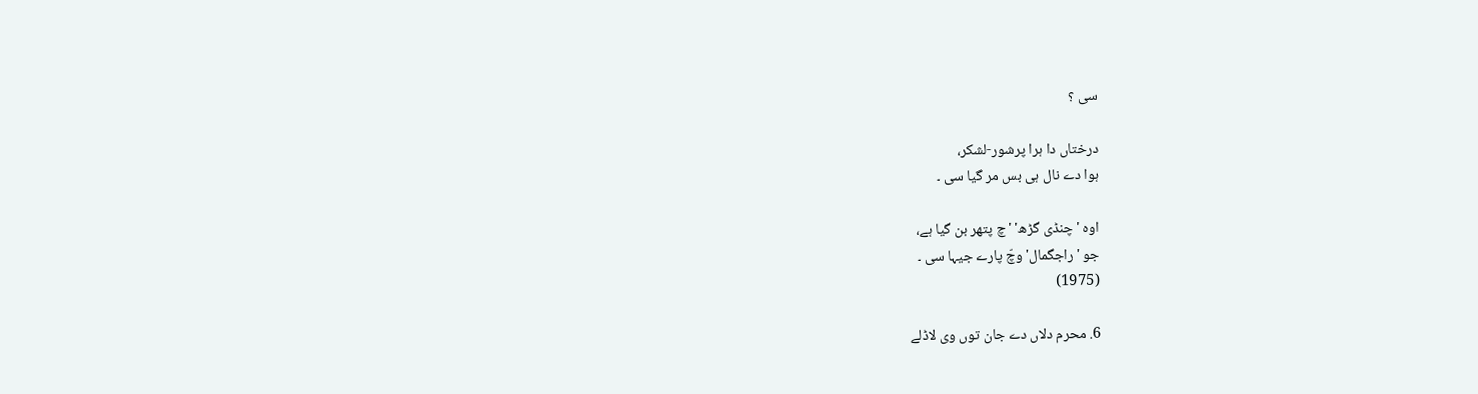سی ؟

درختاں دا ہرا پرشور-لشکر،
ہوا دے نال ہی بس مر گیا سی ۔

اوہ 'چنڈی گڑھ' 'چ پتھر بن گیا ہے،
جو 'راجگمال' وچّ پارے جیہا سی ۔
(1975)

6. محرم دلاں دے جان توں وی لاڈلے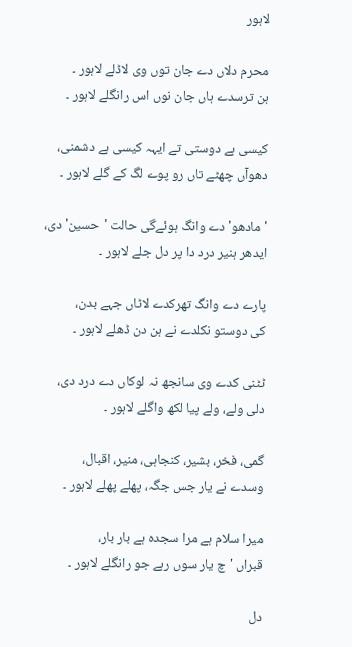لاہور

محرم دلاں دے جان توں وی لاڈلے لاہور ۔
ہن ترسدے ہاں جان نوں اس رانگلے لاہور ۔

کیسی ہے دوستی تے ایہہ کیسی ہے دشمنی،
دھوآں چھٹے تاں رو پوے لگ کے گلے لاہور ۔

'مادھو' دے وانگ ہوئےگی حالت 'حسین' دی،
ایدھر ہنیر درد دا پر دل جلے لاہور ۔

پارے دے وانگ تھرکدے لاٹاں جہے بدن،
کی دوستو نکلدے نے ہن دن ڈھلے لاہور ۔

ٹٹنی کدے وی سانجھ نہ لوکاں دے درد دی،
دلی ولے، ولے پیا لکھ واگلے لاہور ۔

گمی، فخر، بشیر، کنجاہی، منیر، اقبال،
وسدے نے یار جس جگہ، پھلے پھلے لاہور ۔

میرا سلام ہے مرا سجدہ ہے بار بار،
قبراں 'چ یار سوں رہے جو رانگلے لاہور ۔

دل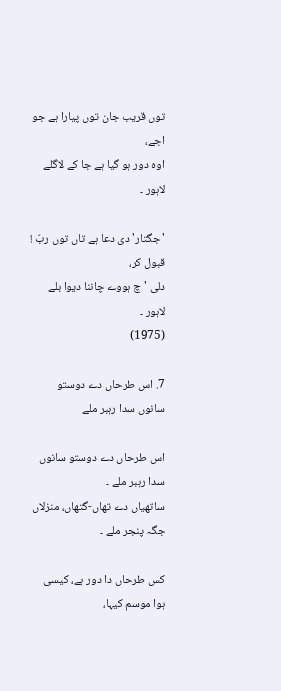توں قریب جان توں پیارا ہے جو اجے،
اوہ دور ہو گیا ہے جا کے لاگلے لاہور ۔

'جگتار' دی دعا ہے تاں توں ربّ ! قبول کر،
دلی 'چ ہووے چاننا دیوا بلے لاہور ۔
(1975)

7. اس طرحاں دے دوستو سانوں سدا رہبر ملے

اس طرحاں دے دوستو سانوں سدا رہبر ملے ۔
ساتھیاں دے تھاں-گتھاں، منزلاں جگہ پنجر ملے ۔

کس طرحاں دا دور ہے، کیسی ہوا موسم کیہا،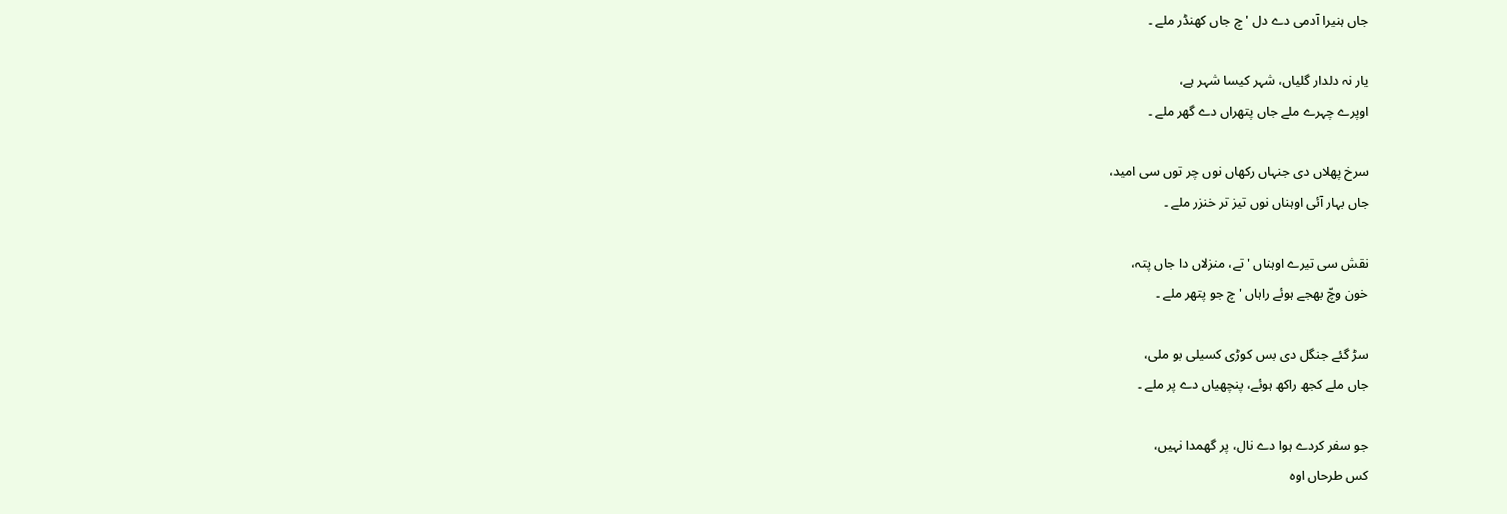جاں ہنیرا آدمی دے دل 'چ جاں کھنڈر ملے ۔

یار نہ دلدار گلیاں، شہر کیسا شہر ہے،
اوپرے چہرے ملے جاں پتھراں دے گھر ملے ۔

سرخ پھلاں دی جنہاں رکھاں نوں چر توں سی امید،
جاں بہار آئی اوہناں نوں تیز تر خنزر ملے ۔

نقش سی تیرے اوہناں 'تے، منزلاں دا جاں پتہ،
خون وچّ بھجے ہوئے راہاں 'چ جو پتھر ملے ۔

سڑ گئے جنگل دی بس کوڑی کسیلی بو ملی،
جاں ملے کجھ راکھ ہوئے، پنچھیاں دے پر ملے ۔

جو سفر کردے ہوا دے نال، پر گھمدا نہیں،
کس طرحاں اوہ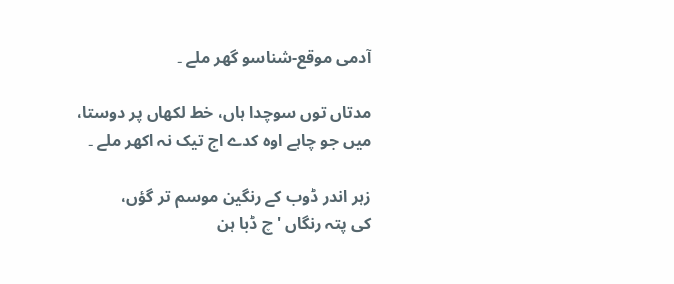آدمی موقع-شناسو گھر ملے ۔

مدتاں توں سوچدا ہاں، خط لکھاں پر دوستا،
میں جو چاہے اوہ کدے اج تیک نہ اکھر ملے ۔

زہر اندر ڈوب کے رنگین موسم تر گؤں،
کی پتہ رنگاں 'چ ڈبا ہن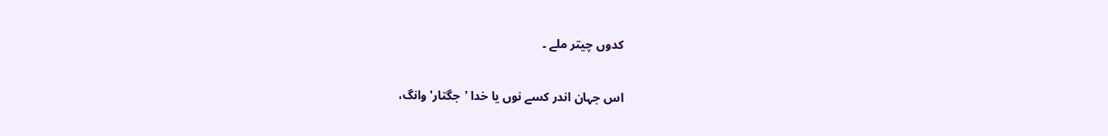کدوں چیتر ملے ۔

اس جہان اندر کسے نوں یا خدا 'جگتار' وانگ،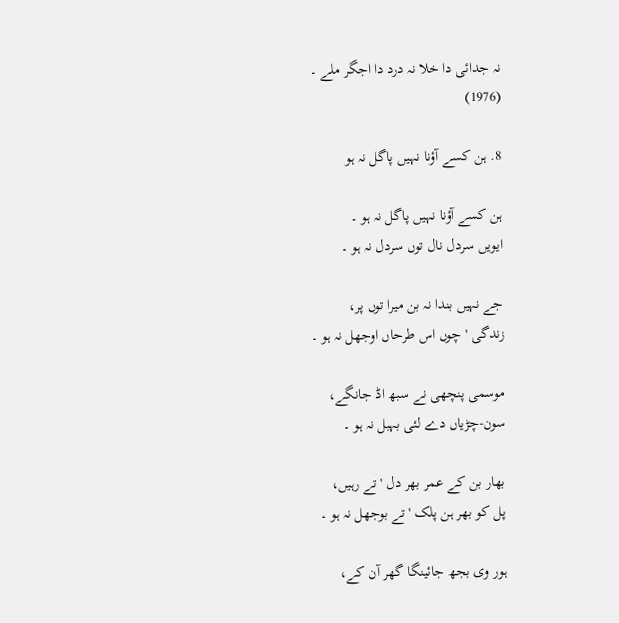نہ جدائی دا خلا نہ درد دا اجگر ملے ۔
(1976)

8. ہن کسے آؤنا نہیں پاگل نہ ہو

ہن کسے آؤنا نہیں پاگل نہ ہو ۔
ایویں سردل نال توں سردل نہ ہو ۔

جے نہیں بندا نہ بن میرا توں پر،
زندگی 'چوں اس طرحاں اوجھل نہ ہو ۔

موسمی پنچھی نے سبھ اڈ جانگے،
سون-چڑیاں دے لئی بہبل نہ ہو ۔

بھار بن کے عمر بھر دل 'تے رہیں،
پل کو بھر ہن پلک 'تے بوجھل نہ ہو ۔

ہور وی بجھ جائینگا گھر آن کے،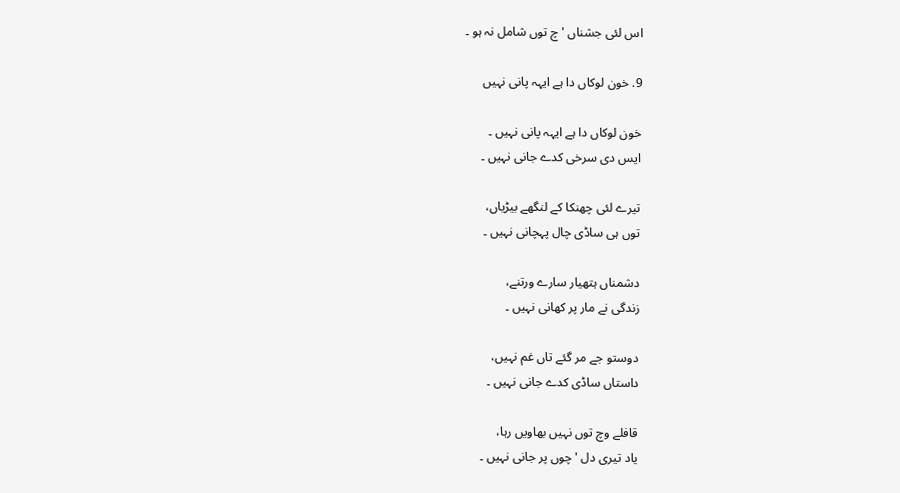اس لئی جشناں 'چ توں شامل نہ ہو ۔

9. خون لوکاں دا ہے ایہہ پانی نہیں

خون لوکاں دا ہے ایہہ پانی نہیں ۔
ایس دی سرخی کدے جانی نہیں ۔

تیرے لئی چھنکا کے لنگھے بیڑیاں،
توں ہی ساڈی چال پہچانی نہیں ۔

دشمناں ہتھیار سارے ورتنے،
زندگی نے مار پر کھانی نہیں ۔

دوستو جے مر گئے تاں غم نہیں،
داستاں ساڈی کدے جانی نہیں ۔

قافلے وچ توں نہیں بھاویں رہا،
یاد تیری دل 'چوں پر جانی نہیں ۔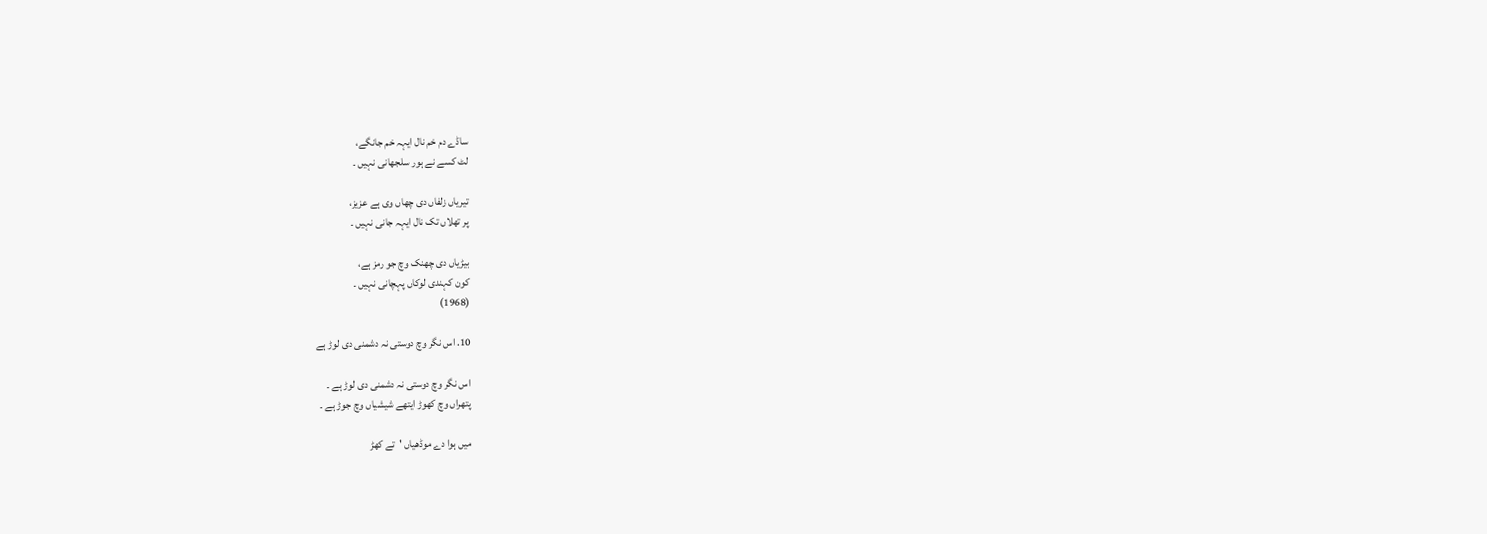ساڈے دم خم نال ایہہ خم جانگے،
لٹ کسے نے ہور سلجھانی نہیں ۔

تیریاں زلفاں دی چھاں وی ہے عزیز،
پر تھلاں تک نال ایہہ جانی نہیں ۔

بیڑیاں دی چھنک وچ جو رمز ہے،
کون کہندی لوکاں پہچانی نہیں ۔
(1968)

10. اس نگر وچ دوستی نہ دشمنی دی لوڑ ہے

اس نگر وچ دوستی نہ دشمنی دی لوڑ ہے ۔
پتھراں وچ کھوڑ ایتھے شیشیاں وچ جوڑ ہے ۔

میں ہوا دے موڈھیاں 'تے کھڑ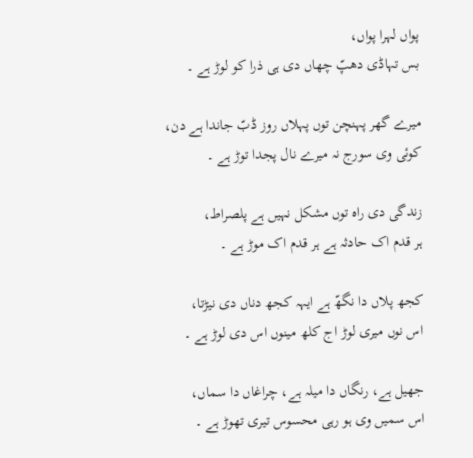پواں لہرا پواں،
بس تہاڈی دھپّ چھاں دی ہی ذرا کو لوڑ ہے ۔

میرے گھر پہنچن توں پہلاں روز ڈبّ جاندا ہے دن،
کوئی وی سورج نہ میرے نال پجدا توڑ ہے ۔

زندگی دی راہ توں مشکل نہیں ہے پلصراط،
ہر قدم اک حادثہ ہے ہر قدم اک موڑ ہے ۔

کجھ پلاں دا نگھّ ہے ایہہ کجھ دناں دی نیڑتا،
اس نوں میری لوڑ اج کلھ مینوں اس دی لوڑ ہے ۔

جھیل ہے، رنگاں دا میلہ ہے، چراغاں دا سماں،
اس سمیں وی ہو رہی محسوس تیری تھوڑ ہے ۔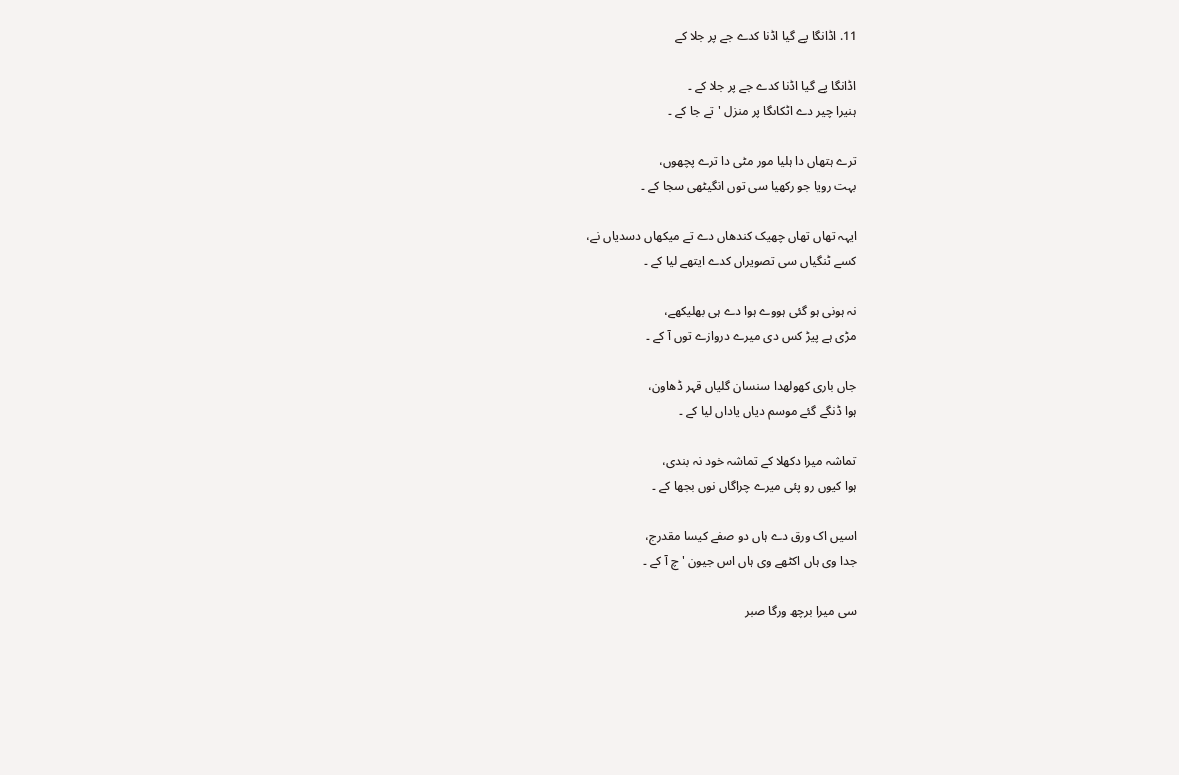11. اڈانگا پے گیا اڈنا کدے جے پر جلا کے

اڈانگا پے گیا اڈنا کدے جے پر جلا کے ۔
ہنیرا چیر دے اٹکاںگا پر منزل 'تے جا کے ۔

ترے ہتھاں دا ہلیا مور مٹی دا ترے پچھوں،
بہت رویا جو رکھیا سی توں انگیٹھی سجا کے ۔

ایہہ تھاں تھاں چھیک کندھاں دے تے میکھاں دسدیاں نے،
کسے ٹنگیاں سی تصویراں کدے ایتھے لیا کے ۔

نہ ہونی ہو گئی ہووے ہوا دے ہی بھلیکھے،
مڑی ہے پیڑ کس دی میرے دروازے توں آ کے ۔

جاں باری کھولھدا سنسان گلیاں قہر ڈھاون،
ہوا ڈنگے گئے موسم دیاں یاداں لیا کے ۔

تماشہ میرا دکھلا کے تماشہ خود نہ بندی،
ہوا کیوں رو پئی میرے چراگاں نوں بجھا کے ۔

اسیں اک ورق دے ہاں دو صفے کیسا مقدرج،
جدا وی ہاں اکٹھے وی ہاں اس جیون 'چ آ کے ۔

سی میرا برچھ ورگا صبر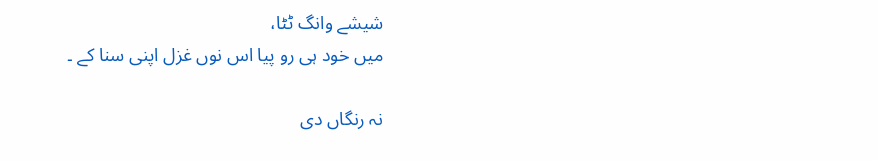شیشے وانگ ٹٹا،
میں خود ہی رو پیا اس نوں غزل اپنی سنا کے ۔

نہ رنگاں دی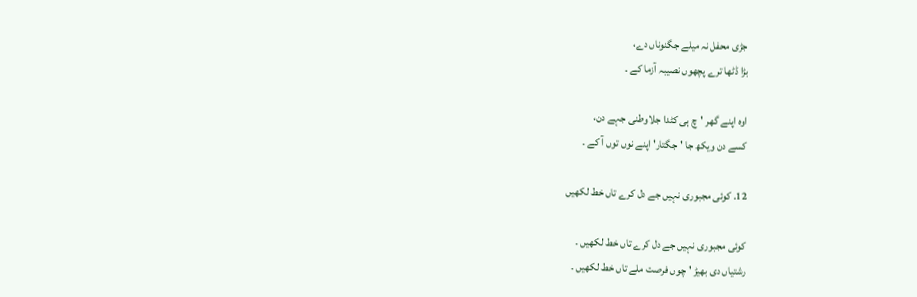جڑی محفل نہ میلے جگنوناں دے،
بڑا ڈٹھا ترے پچھوں نصیبہ آزما کے ۔

اوہ اپنے گھر 'چ ہی کٹدا جلاوطنی جہے دن،
کسے دن ویکھ جا 'جگتار' اپنے نوں توں آ کے ۔

12. کوئی مجبوری نہیں جے دل کرے تاں خط لکھیں

کوئی مجبوری نہیں جے دل کرے تاں خط لکھیں ۔
رشتیاں دی بھیڑ 'چوں فرصت ملے تاں خط لکھیں ۔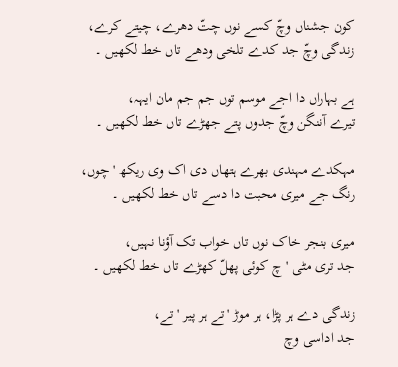کون جشناں وچّ کسے نوں چتّ دھرے، چیتے کرے،
زندگی وچّ جد کدے تلخی ودھے تاں خط لکھیں ۔

ہے بہاراں دا اجے موسم توں جم جم مان ایہہ،
تیرے آننگن وچّ جدوں پتے جھڑے تاں خط لکھیں ۔

مہکدے مہندی بھرے ہتھاں دی اک وی ریکھ 'چوں،
رنگ جے میری محبت دا دسے تاں خط لکھیں ۔

میری بنجر خاک نوں تاں خواب تک آؤنا نہیں،
جد تری مٹی 'چ کوئی پھلّ کھڑے تاں خط لکھیں ۔

زندگی دے ہر پڑا، ہر موڑ 'تے ہر پیر 'تے،
جد اداسی وچ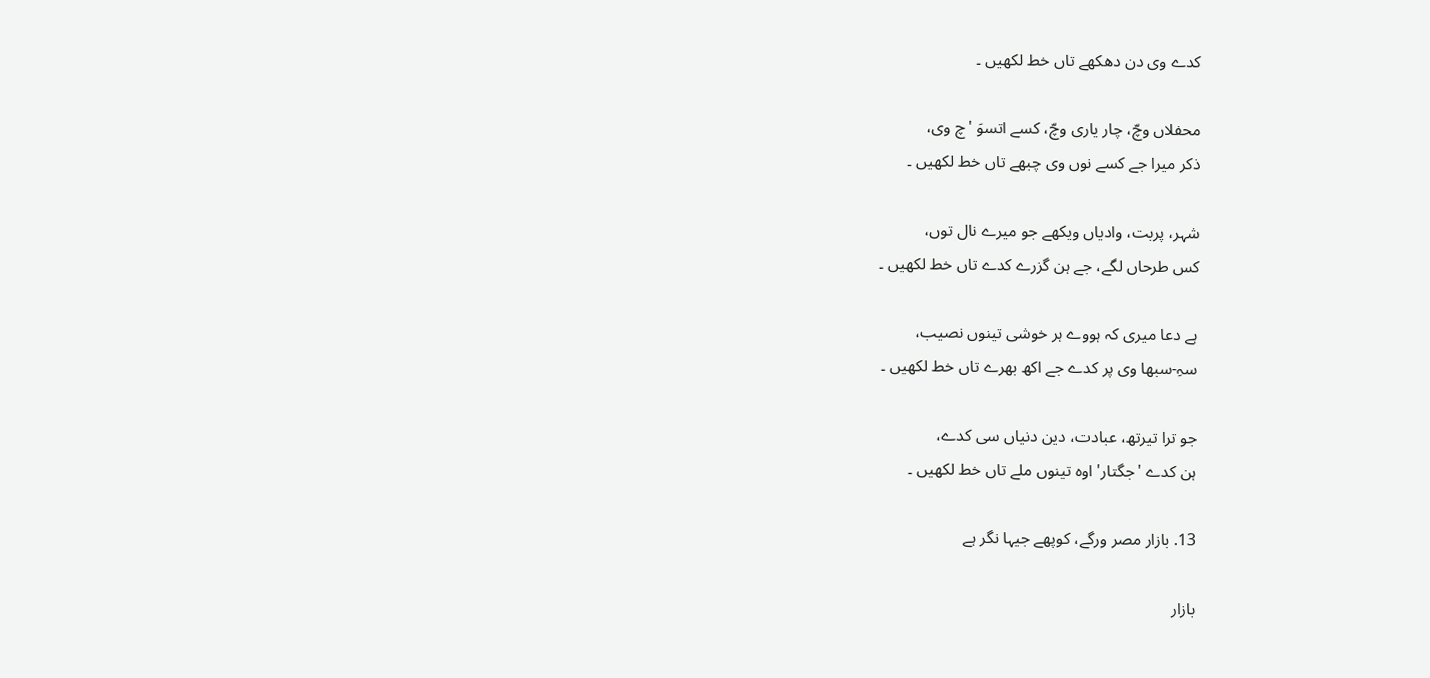کدے وی دن دھکھے تاں خط لکھیں ۔

محفلاں وچّ، چار یاری وچّ، کسے اتسوَ 'چ وی،
ذکر میرا جے کسے نوں وی چبھے تاں خط لکھیں ۔

شہر، پربت، وادیاں ویکھے جو میرے نال توں،
کس طرحاں لگے، جے ہن گزرے کدے تاں خط لکھیں ۔

ہے دعا میری کہ ہووے ہر خوشی تینوں نصیب،
سہِ-سبھا وی پر کدے جے اکھ بھرے تاں خط لکھیں ۔

جو ترا تیرتھ، عبادت، دین دنیاں سی کدے،
ہن کدے 'جگتار' اوہ تینوں ملے تاں خط لکھیں ۔

13. بازار مصر ورگے، کوپھے جیہا نگر ہے

بازار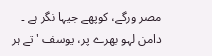مصر ورگے، کوپھے جیہا نگر ہے ۔
دامن لہو بھرے پر، یوسف 'تے ہر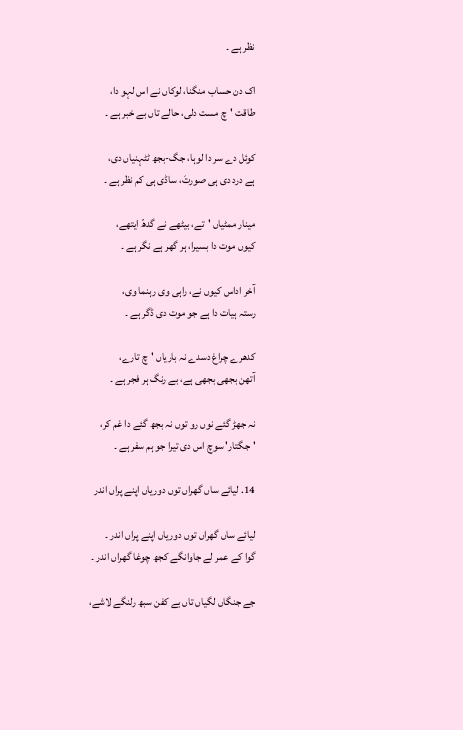نظر ہے ۔

اک دن حساب منگنا، لوکاں نے اس لہو دا،
طاقت 'چ مست دلی، حالے تاں بے خبر ہے ۔

کوئل دے سر دا لوہا، جگ-بجھ ٹٹہنیاں دی،
ہے درد دی ہی صورتَ، ساڈی ہی کم نظر ہے ۔

مینار ممٹیاں 'تے، بیٹھے نے گدھّ ایتھے،
کیوں موت دا بسیرا، ہر گھر ہے نگر ہے ۔

آخر اداس کیوں نے، راہی وی رہنما وی،
رستہ ہیات دا ہے جو موت دی ڈگر ہے ۔

کدھرے چراغ دسدے نہ باریاں 'چ تارے،
آتھن بجھی بجھی ہے، بے رنگ ہر فجر ہے ۔

نہ جھڑ گئے نوں رو توں نہ بجھ گئے دا غم کر،
'جگتار' سوچ اس دی تیرا جو ہم سفر ہے ۔

14. لیائے ساں گھراں توں دوریاں اپنے پراں اندر

لیائے ساں گھراں توں دوریاں اپنے پراں اندر ۔
گوا کے عمر لے جاوانگے کجھ چوغا گھراں اندر ۔

جے جنگاں لگیاں تاں بے کفن سبھ رلنگے لاشے،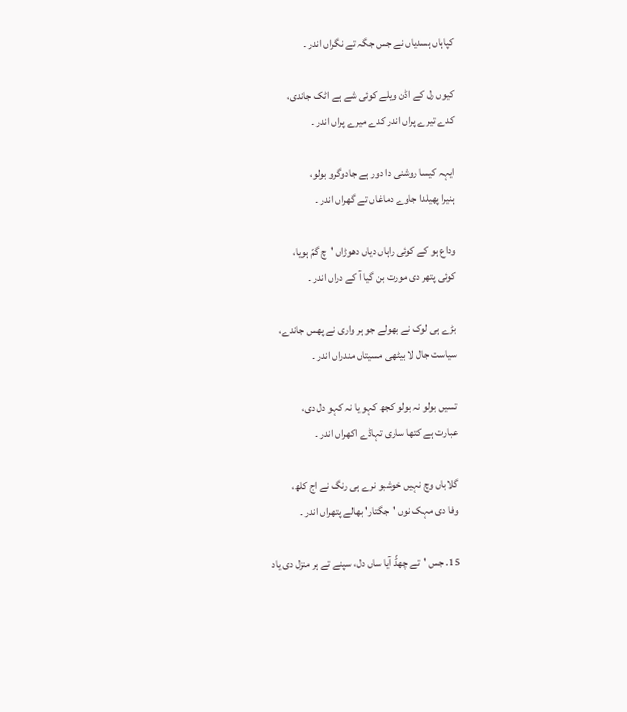کپاہاں ہسدیاں نے جس جگہ تے نگراں اندر ۔

کیوں رل کے اڈن ویلے کوئی شے ہے اٹک جاندی،
کدے تیرے پراں اندر کدے میرے پراں اندر ۔

ایہہ کیسا روشنی دا دور ہے جادوگرو بولو،
ہنیرا پھیلدا جاوے دماغاں تے گھراں اندر ۔

وداع ہو کے کوئی راہاں دیاں دھوڑاں 'چ گمّ ہویا،
کوئی پتھر دی مورت بن گیا آ کے دراں اندر ۔

بڑے ہی لوک نے بھولے جو ہر واری نے پھس جاندے،
سیاست جال لا بیٹھی مسیتاں مندراں اندر ۔

تسیں بولو نہ بولو کجھ کہو یا نہ کہو دل دی،
عبارت ہے کتھا ساری تہاڈے اکھراں اندر ۔

گلاباں وچ نہیں خوشبو نرے ہی رنگ نے اج کلھ،
وفا دی مہک نوں 'جگتار' بھالے پتھراں اندر ۔

15. جس 'تے چھڈّ آیا ساں دل، سپنے تے ہر منزل دی یاد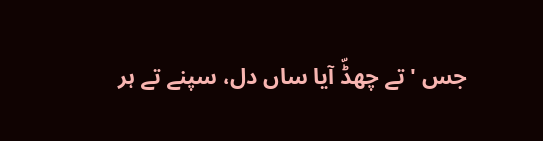جس 'تے چھڈّ آیا ساں دل، سپنے تے ہر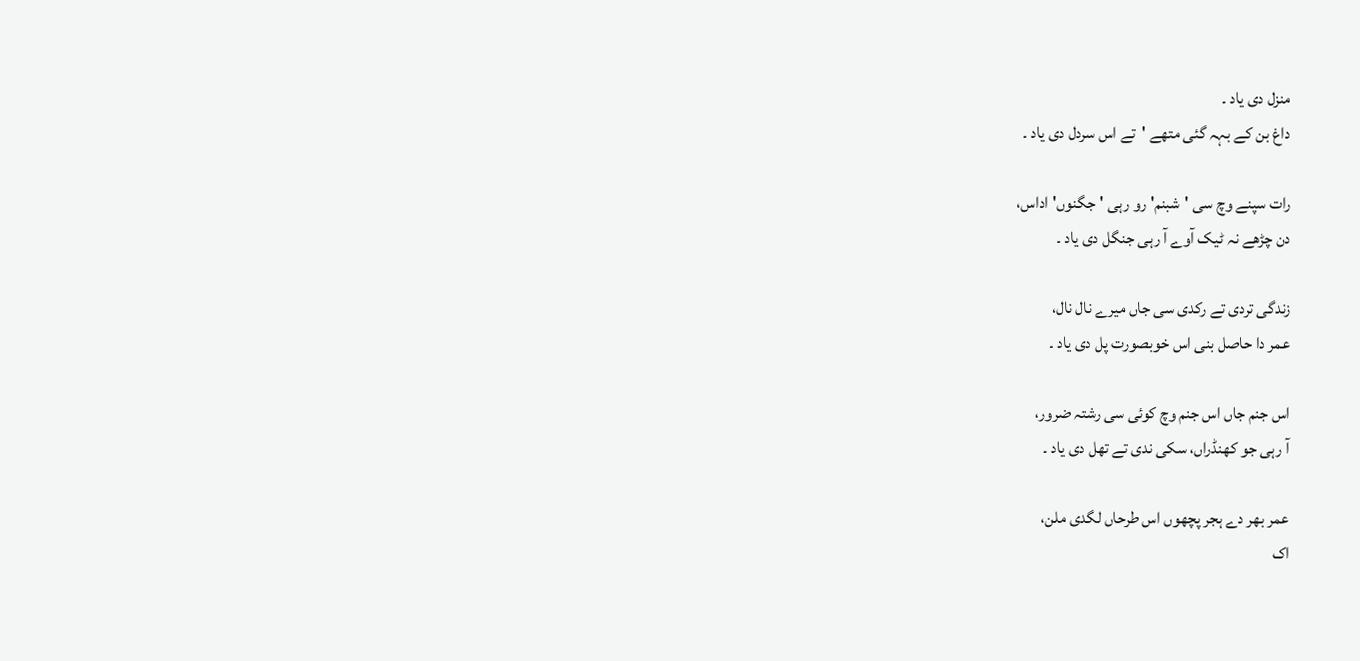منزل دی یاد ۔
داغ بن کے بہہ گئی متھے 'تے اس سردل دی یاد ۔

رات سپنے وچ سی 'شبنم' رو رہی 'جگنوں' اداس،
دن چڑھے نہ ٹیک آوے آ رہی جنگل دی یاد ۔

زندگی تردی تے رکدی سی جاں میرے نال نال،
عمر دا حاصل بنی اس خوبصورت پل دی یاد ۔

اس جنم جاں اس جنم وچ کوئی سی رشتہ ضرور،
آ رہی جو کھنڈراں، سکی ندی تے تھل دی یاد ۔

عمر بھر دے ہجر پچھوں اس طرحاں لگدی ملن،
اک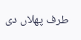طرف پھلاں دی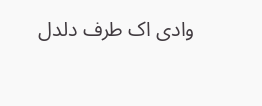وادی اک طرف دلدل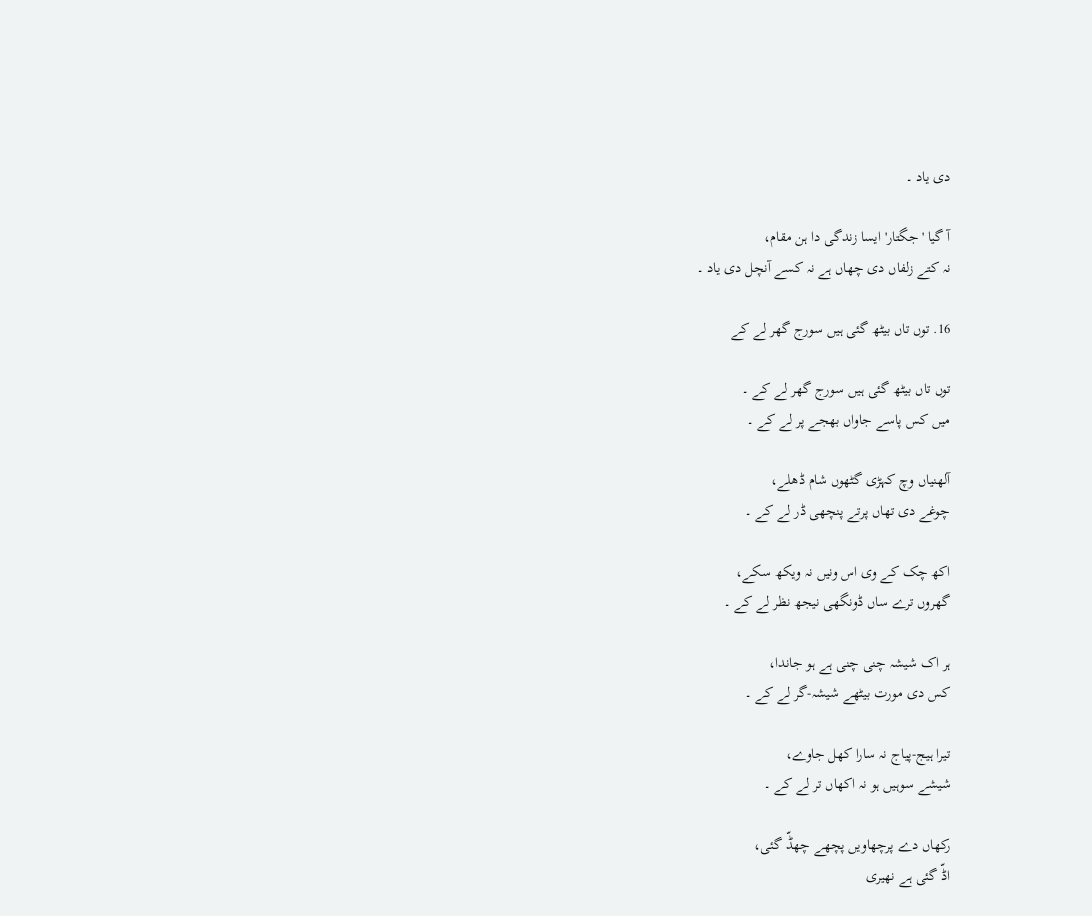دی یاد ۔

آ گیا 'جگتار' ایسا زندگی دا ہن مقام،
نہ کتے زلفاں دی چھاں ہے نہ کسے آنچل دی یاد ۔

16. توں تاں بیٹھ گئی ہیں سورج گھر لے کے

توں تاں بیٹھ گئی ہیں سورج گھر لے کے ۔
میں کس پاسے جاواں بھجے پر لے کے ۔

آلھنیاں وچ کہڑی گٹھوں شام ڈھلے،
چوغے دی تھاں پرتے پنچھی ڈر لے کے ۔

اکھ چک کے وی اس ونیں نہ ویکھ سکے،
گھروں ترے ساں ڈونگھی نیجھ نظر لے کے ۔

ہر اک شیشہ چنی چنی ہے ہو جاندا،
کس دی مورت بیٹھے شیشہ-گر لے کے ۔

تیرا ہیج-پیاج نہ سارا کھل جاوے،
شیشے سوہیں ہو نہ اکھاں تر لے کے ۔

رکھاں دے پرچھاویں پچھے چھڈّ گئی،
اڈّ گئی ہے نھیری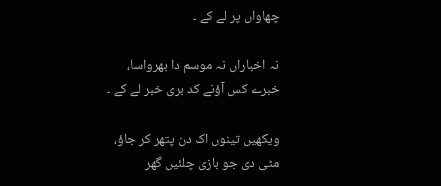چھاواں پر لے کے ۔

نہ اخباراں نہ موسم دا بھرواسا،
خبرے کس آؤنے کد بری خبر لے کے ۔

ویکھیں تینوں اک دن پتھر کر جاؤ،
مٹی دی جو بازی چلئیں گھر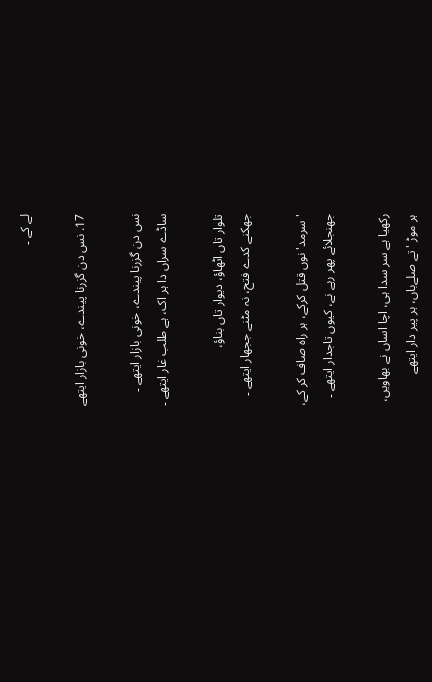لے کے ۔

17. نس دن گزرنا پیندے، خونی بازار ایتھے

نس دن گزرنا پیندے، خونی بازار ایتھے ۔
ساڈے سراں دا ہر اک، ہے طلب غار ایتھے ۔

تلوار تاں اٹھاؤ، دیوار تاں بناؤ،
جھکنے کدے فتح، نہ مٹنے ججھار ایتھے ۔

'سرمد' نوں قتل کرکے، ہر راہ صاف کر کے،
جھنجلائے پھر رہے نے، کیوں تاجدار ایتھے ۔

رکھیا ہے سر سدا ہی، اچا اساں نے بھاویں،
ہر موڑ 'تے صلےباں، ہر پیر دار ایتھے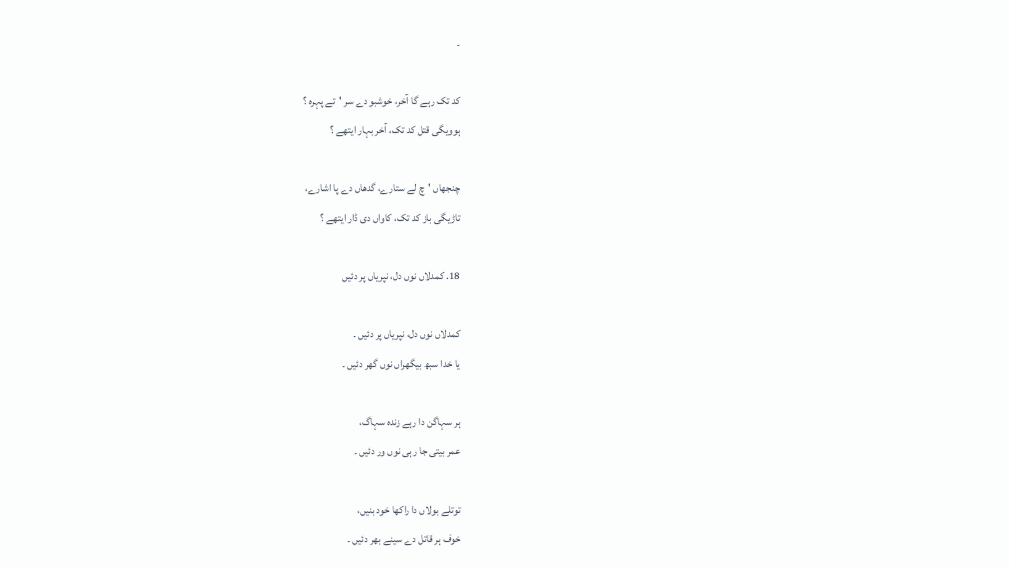۔

کد تک رہے گا آخر، خوشبو دے سر 'تے پہرہ ؟
ہوویگی قتل کد تک، آخر بہار ایتھے ؟

چنجھاں 'چ لے ستارے، گدھاں دے پا اشارے،
تاڑیگی باز کد تک، کاواں دی ڈار ایتھے ؟

18. کمدلاں نوں دل، نپریاں پر دئیں

کمدلاں نوں دل، نپریاں پر دئیں ۔
یا خدا سبھ بیگھراں نوں گھر دئیں ۔

ہر سہاگن دا رہے زندہ سہاگ،
عمر بیتی جا رہی نوں ور دئیں ۔

توتلے بولاں دا راکھا خود بنیں،
خوف ہر قاتل دے سینے بھر دئیں ۔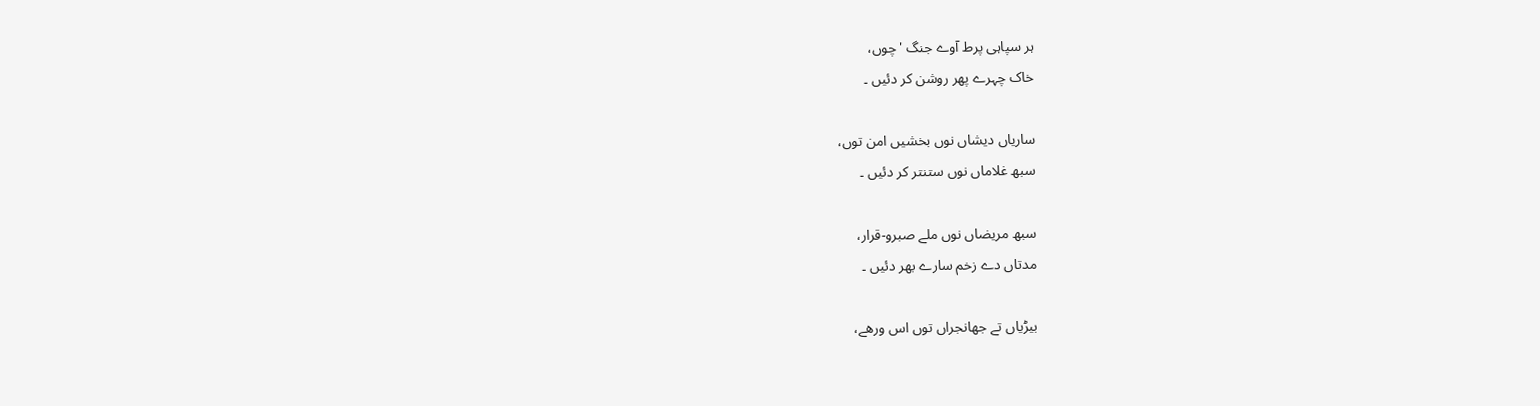ہر سپاہی پرط آوے جنگ 'چوں،
خاک چہرے پھر روشن کر دئیں ۔

ساریاں دیشاں نوں بخشیں امن توں،
سبھ غلاماں نوں ستنتر کر دئیں ۔

سبھ مریضاں نوں ملے صبرو-قرار،
مدتاں دے زخم سارے بھر دئیں ۔

بیڑیاں تے جھانجراں توں اس ورھے،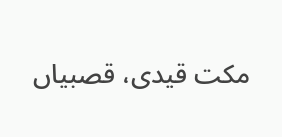مکت قیدی، قصبیاں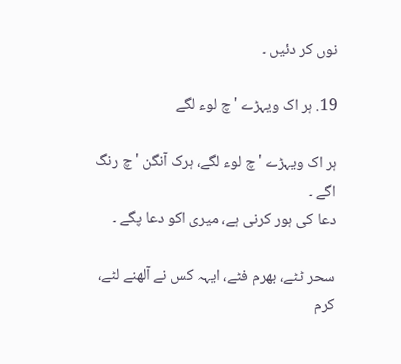نوں کر دئیں ۔

19. ہر اک ویہڑے 'چ لوء لگے

ہر اک ویہڑے 'چ لوء لگے، ہرک آنگن 'چ رنگ اگے ۔
دعا کی ہور کرنی ہے، میری اکو دعا پگے ۔

سحر ٹٹے، بھرم فٹے، ایہہ کس نے آلھنے لٹے،
کرم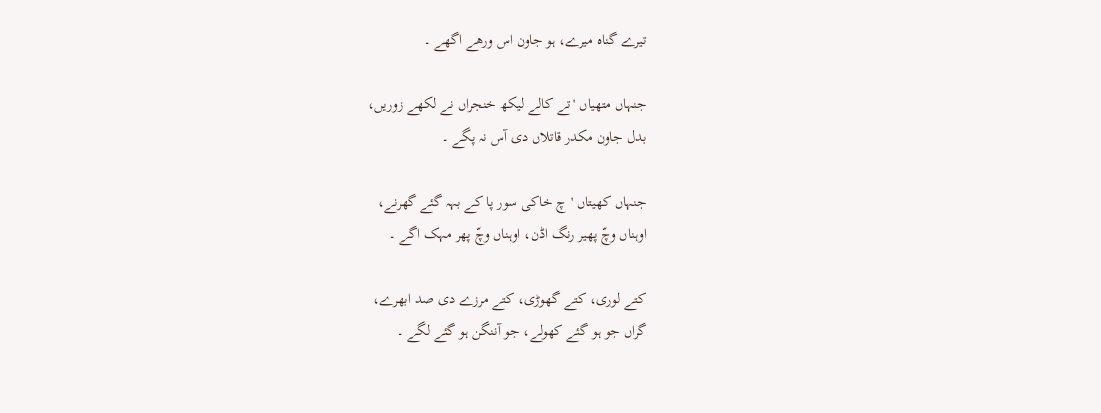تیرے گناہ میرے، ہو جاون اس ورھے اگھے ۔

جنہاں متھیاں 'تے کالے لیکھ خنجراں نے لکھے زوریں،
بدل جاون مکدر قاتلاں دی آس نہ پگے ۔

جنہاں کھیتاں 'چ خاکی سور پا کے بہہ گئے گھرنے،
اوہناں وچّ پھیر رنگ اڈن، اوہناں وچّ پھر مہک اگے ۔

کتے لوری، کتے گھوڑی، کتے مرزے دی صد ابھرے،
گراں جو ہو گئے کھولے، جو آننگن ہو گئے لگے ۔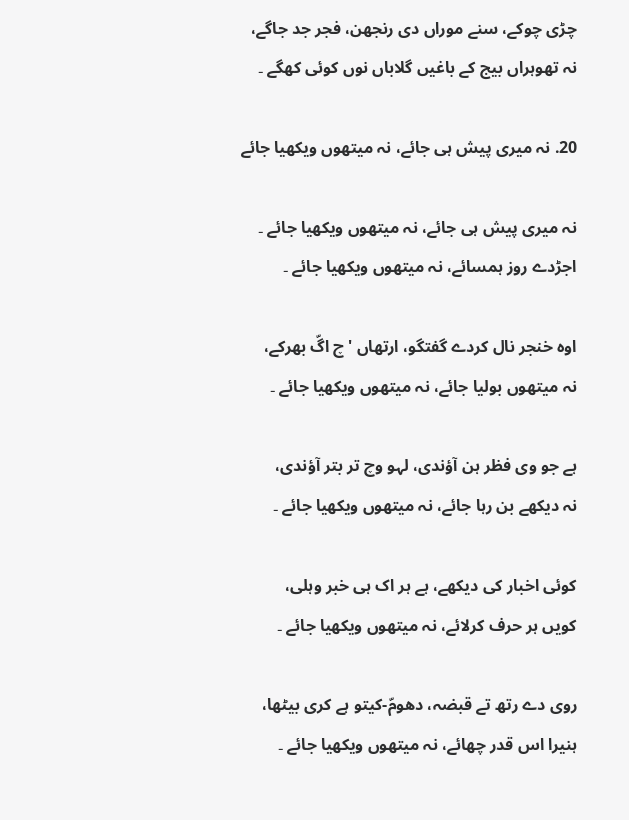چڑی چوکے، سنے موراں دی رنجھن، فجر جد جاگے،
نہ تھوہراں بیج کے باغیں گلاباں نوں کوئی کھگے ۔

20. نہ میری پیش ہی جائے، نہ میتھوں ویکھیا جائے

نہ میری پیش ہی جائے، نہ میتھوں ویکھیا جائے ۔
اجڑدے روز ہمسائے، نہ میتھوں ویکھیا جائے ۔

اوہ خنجر نال کردے گفتگو، ارتھاں 'چ اگّ بھرکے،
نہ میتھوں بولیا جائے، نہ میتھوں ویکھیا جائے ۔

ہے جو وی فظر ہن آؤندی، لہو وچ تر بتر آؤندی،
نہ دیکھے بن رہا جائے، نہ میتھوں ویکھیا جائے ۔

کوئی اخبار کی دیکھے، ہے ہر اک ہی خبر وہلی،
کویں ہر حرف کرلائے، نہ میتھوں ویکھیا جائے ۔

روی دے رتھ تے قبضہ، دھومّ-کیتو ہے کری بیٹھا،
ہنیرا اس قدر چھائے، نہ میتھوں ویکھیا جائے ۔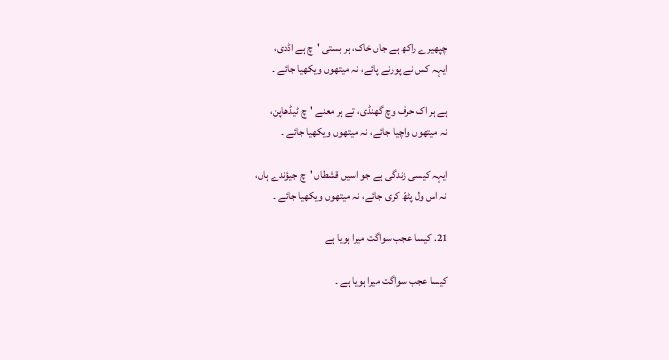چپھیرے راکھ ہے جاں خاک، ہر بستی 'چ ہے اڈدی،
ایہہ کس نے پورنے پائے، نہ میتھوں ویکھیا جائے ۔

ہے ہر اک حرف وچ گھنڈی، تے ہر معنے 'چ ٹیڈھاپن،
نہ میتھوں واچیا جائے، نہ میتھوں ویکھیا جائے ۔

ایہہ کیسی زندگی ہے جو اسیں قشطاں 'چ جیؤندے ہاں،
نہ اس ول پٹھّ کری جائے، نہ میتھوں ویکھیا جائے ۔

21. کیسا عجب سواگت میرا ہویا ہے

کیسا عجب سواگت میرا ہویا ہے ۔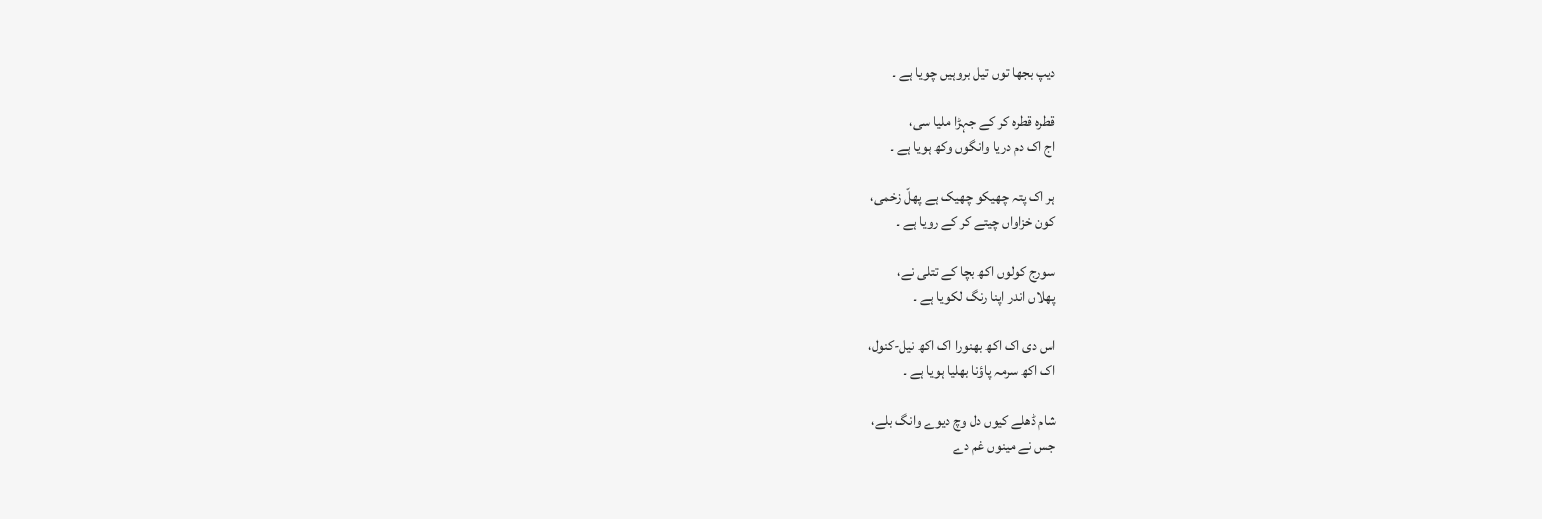دیپ بجھا توں تیل بروہیں چویا ہے ۔

قطرہ قطرہ کر کے جہڑا ملیا سی،
اج اک دم دریا وانگوں وکھ ہویا ہے ۔

ہر اک پتہ چھیکو چھیک ہے پھلّ زخمی،
کون خزاواں چیتے کر کے رویا ہے ۔

سورج کولوں اکھ بچا کے تتلی نے،
پھلاں اندر اپنا رنگ لکویا ہے ۔

اس دی اک اکھ بھنورا اک اکھ نیل-کنول،
اک اکھ سرمہ پاؤنا بھلیا ہویا ہے ۔

شام ڈھلے کیوں دل وچ دیوے وانگ بلے،
جس نے مینوں غم دے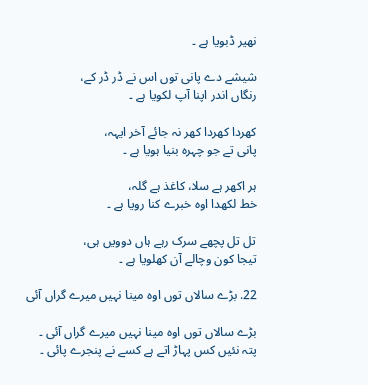نھیر ڈبویا ہے ۔

شیشے دے پانی توں اس نے ڈر ڈر کے،
رنگاں اندر اپنا آپ لکویا ہے ۔

کھردا کھردا کھر نہ جائے آخر ایہہ،
پانی تے جو چہرہ بنیا ہویا ہے ۔

ہر اکھر ہے سلا، کاغذ ہے گلہ،
خط لکھدا اوہ خبرے کنا رویا ہے ۔

تل تل پچھے سرک رہے ہاں دوویں ہی،
تیجا کون وچالے آن کھلویا ہے ۔

22. بڑے سالاں توں اوہ مینا نہیں میرے گراں آئی

بڑے سالاں توں اوہ مینا نہیں میرے گراں آئی ۔
پتہ نئیں کس پہاڑ اتے ہے کسے نے پنجرے پائی ۔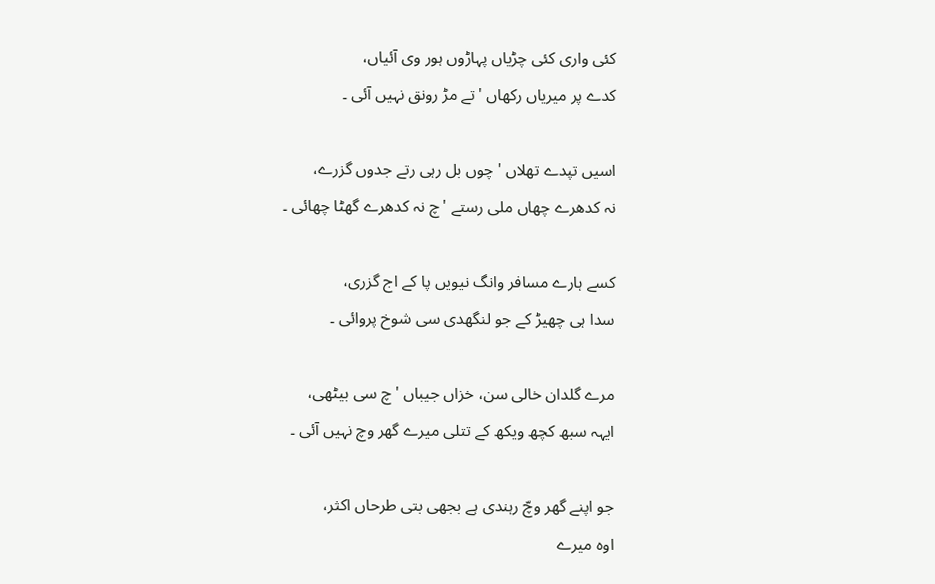کئی واری کئی چڑیاں پہاڑوں ہور وی آئیاں،
کدے پر میریاں رکھاں 'تے مڑ رونق نہیں آئی ۔

اسیں تپدے تھلاں 'چوں بل رہی رتے جدوں گزرے،
نہ کدھرے چھاں ملی رستے 'چ نہ کدھرے گھٹا چھائی ۔

کسے ہارے مسافر وانگ نیویں پا کے اج گزری،
سدا ہی چھیڑ کے جو لنگھدی سی شوخ پروائی ۔

مرے گلدان خالی سن، خزاں جیباں 'چ سی بیٹھی،
ایہہ سبھ کچھ ویکھ کے تتلی میرے گھر وچ نہیں آئی ۔

جو اپنے گھر وچّ رہندی ہے بجھی بتی طرحاں اکثر،
اوہ میرے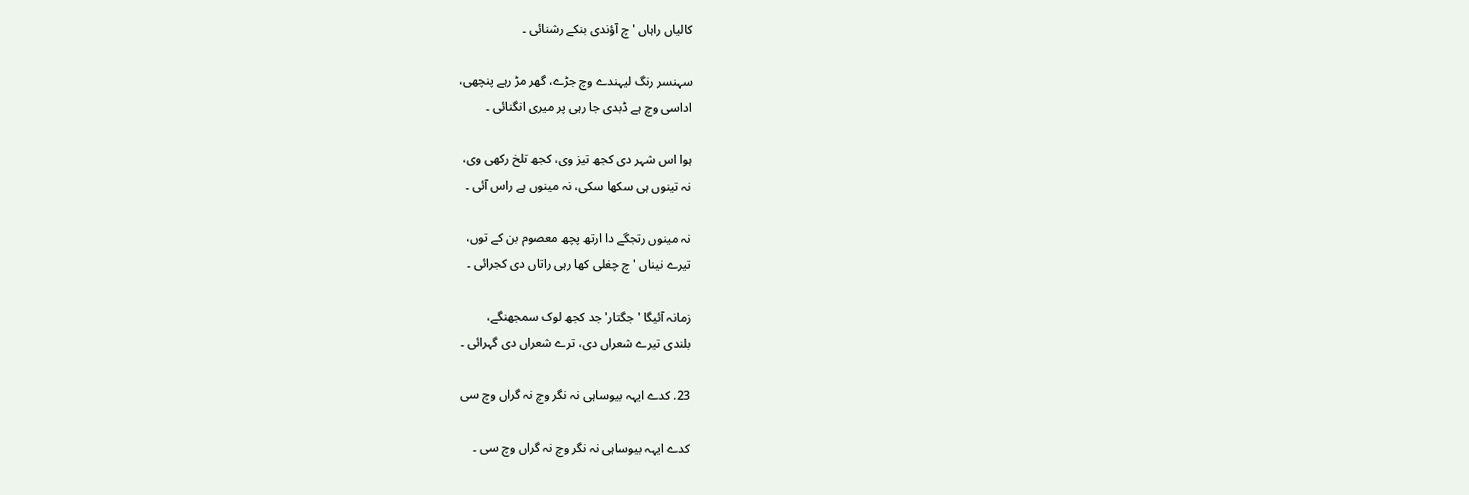کالیاں راہاں 'چ آؤندی بنکے رشنائی ۔

سہنسر رنگ لیہندے وچ جڑے، گھر مڑ رہے پنچھی،
اداسی وچ ہے ڈبدی جا رہی پر میری انگنائی ۔

ہوا اس شہر دی کجھ تیز وی، کجھ تلخ رکھی وی،
نہ تینوں ہی سکھا سکی، نہ مینوں ہے راس آئی ۔

نہ مینوں رتجگے دا ارتھ پچھ معصوم بن کے توں،
تیرے نیناں 'چ چغلی کھا رہی راتاں دی کجرائی ۔

زمانہ آئیگا 'جگتار' جد کجھ لوک سمجھنگے،
بلندی تیرے شعراں دی، ترے شعراں دی گہرائی ۔

23. کدے ایہہ بیوساہی نہ نگر وچ نہ گراں وچ سی

کدے ایہہ بیوساہی نہ نگر وچ نہ گراں وچ سی ۔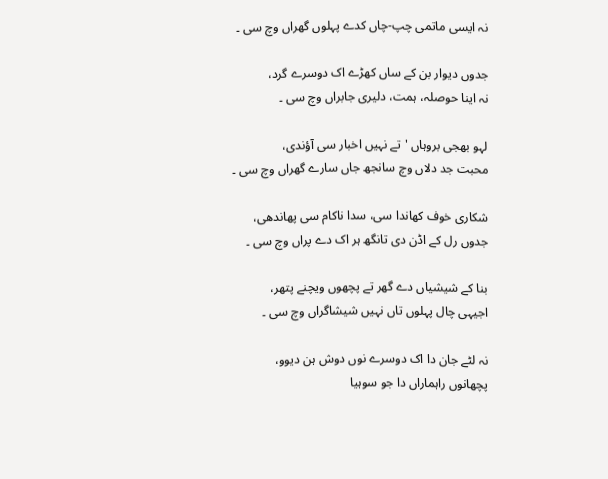نہ ایسی ماتمی چپ-چاں کدے پہلوں گھراں وچ سی ۔

جدوں دیوار بن کے ساں کھڑے اک دوسرے گرد،
نہ اینا حوصلہ، ہمت، دلیری جابراں وچ سی ۔

لہو بھجی بروہاں 'تے نہیں اخبار سی آؤندی،
محبت جد دلاں وچ سانجھ جاں سارے گھراں وچ سی ۔

شکاری خوف کھاندا سی، سدا ناکام سی پھاندھی،
جدوں رل کے اڈن دی تانگھ ہر اک دے پراں وچ سی ۔

بنا کے شیشیاں دے گھر تے پچھوں ویچنے پتھر،
اجیہی چال پہلوں تاں نہیں شیشاگراں وچ سی ۔

نہ لٹے جان دا اک دوسرے نوں دوش ہن دیوو،
پچھانوں راہماراں دا جو سوہیا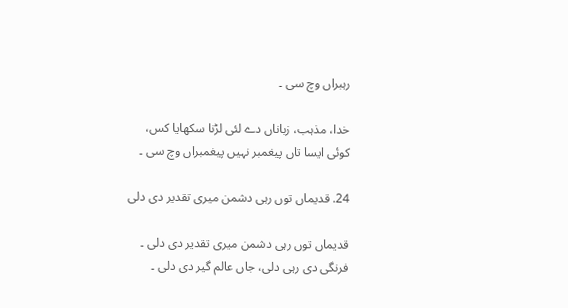رہبراں وچ سی ۔

خدا، مذہب، زباناں دے لئی لڑنا سکھایا کس،
کوئی ایسا تاں پیغمبر نہیں پیغمبراں وچ سی ۔

24. قدیماں توں رہی دشمن میری تقدیر دی دلی

قدیماں توں رہی دشمن میری تقدیر دی دلی ۔
فرنگی دی رہی دلی، جاں عالم گیر دی دلی ۔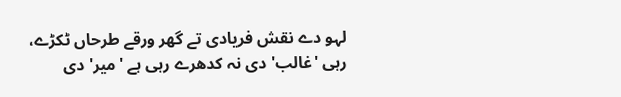لہو دے نقش فریادی تے گھر ورقے طرحاں ٹکڑے،
رہی 'غالب' دی نہ کدھرے رہی ہے 'میر' دی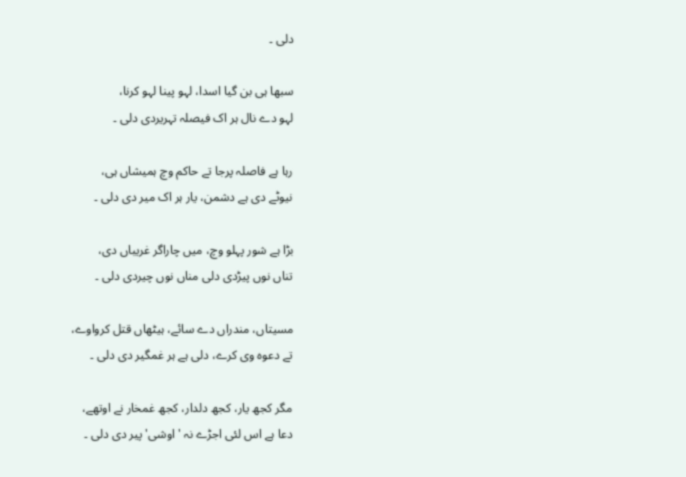دلی ۔

سبھا ہی بن گیا اسدا، لہو پینا لہو کرنا،
لہو دے نال ہر اک فیصلہ تہریردی دلی ۔

رہا ہے فاصلہ پرجا تے حاکم وچ ہمیشاں ہی،
نیوٹے دی ہے دشمن، یار ہر اک میر دی دلی ۔

بڑا ہے شور پہلو وچ، میں چاراگر غریباں دی،
تناں نوں پیڑدی دلی مناں نوں چیردی دلی ۔

مسیتاں، مندراں دے سائے، ہیٹھاں قتل کرواوے،
تے دعوہ وی کرے، دلی ہے ہر غمگیر دی دلی ۔

مگر کجھ یار، کجھ دلدار، کجھ غمخار نے اوتھے،
دعا ہے اس لئی اجڑے نہ 'اوشی' پیر دی دلی ۔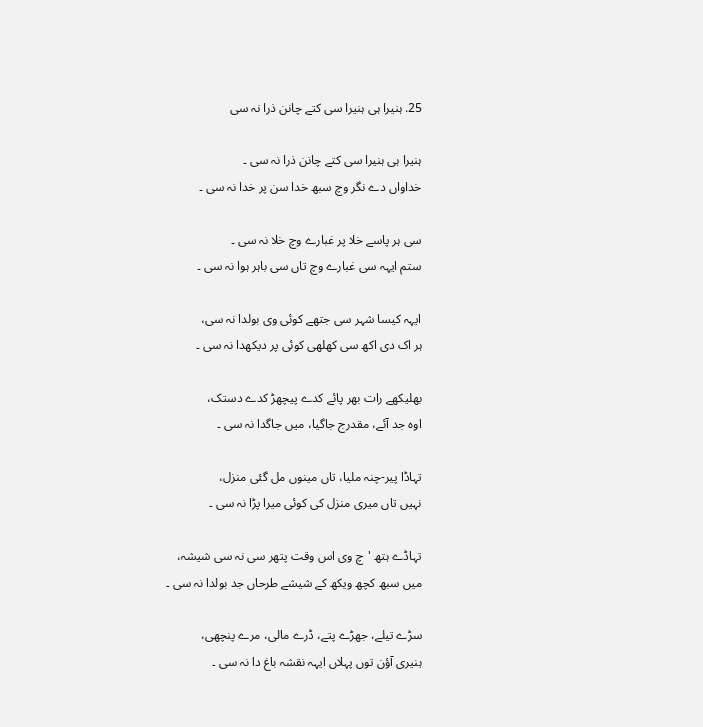25. ہنیرا ہی ہنیرا سی کتے چانن ذرا نہ سی

ہنیرا ہی ہنیرا سی کتے چانن ذرا نہ سی ۔
خداواں دے نگر وچ سبھ خدا سن پر خدا نہ سی ۔

سی ہر پاسے خلا پر غبارے وچ خلا نہ سی ۔
ستم ایہہ سی غبارے وچ تاں سی باہر ہوا نہ سی ۔

ایہہ کیسا شہر سی جتھے کوئی وی بولدا نہ سی،
ہر اک دی اکھ سی کھلھی کوئی پر دیکھدا نہ سی ۔

بھلیکھے رات بھر پائے کدے پیچھڑ کدے دستک،
اوہ جد آئے، مقدرج جاگیا، میں جاگدا نہ سی ۔

تہاڈا پیر-چنہ ملیا، تاں مینوں مل گئی منزل،
نہیں تاں میری منزل کی کوئی میرا پڑا نہ سی ۔

تہاڈے ہتھ 'چ وی اس وقت پتھر سی نہ سی شیشہ،
میں سبھ کچھ ویکھ کے شیشے طرحاں جد بولدا نہ سی ۔

سڑے تیلے، جھڑے پتے، ڈرے مالی، مرے پنچھی،
ہنیری آؤن توں پہلاں ایہہ نقشہ باغ دا نہ سی ۔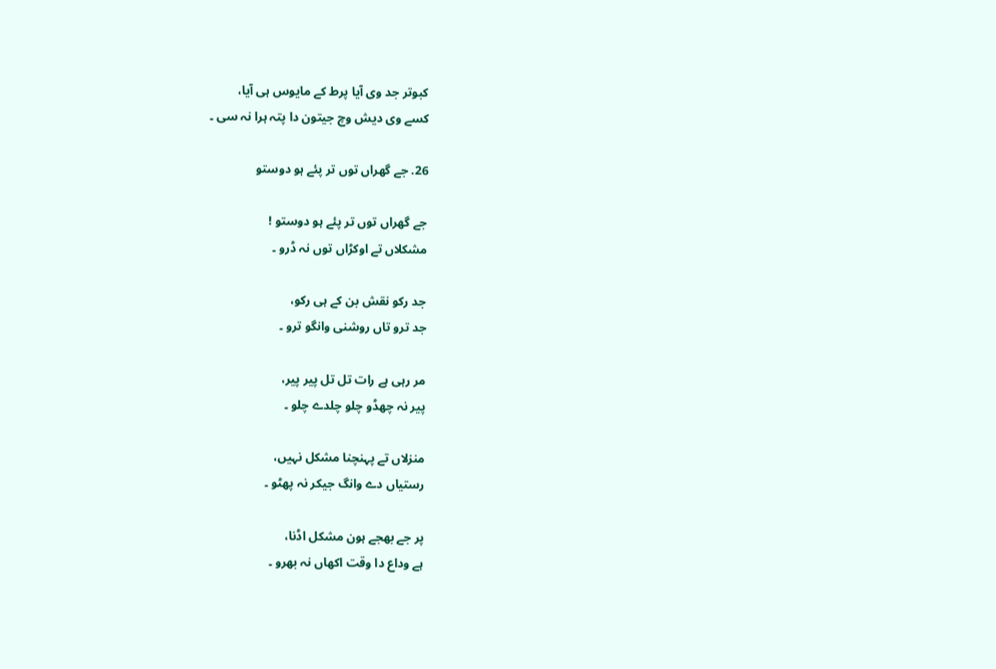کبوتر جد وی آیا پرط کے مایوس ہی آیا،
کسے وی دیش وچ جیتون دا پتہ ہرا نہ سی ۔

26. جے گھراں توں تر پئے ہو دوستو

جے گھراں توں تر پئے ہو دوستو !
مشکلاں تے اوکڑاں توں نہ ڈرو ۔

جد رکو نقش بن کے ہی رکو،
جد ترو تاں روشنی وانگو ترو ۔

مر رہی ہے رات تل تل پیر پیر،
پیر نہ چھڈو چلو چلدے چلو ۔

منزلاں تے پہنچنا مشکل نہیں،
رستیاں دے وانگ جیکر نہ پھٹو ۔

پر جے بھجے ہون مشکل اڈنا،
ہے وداع دا وقت اکھاں نہ بھرو ۔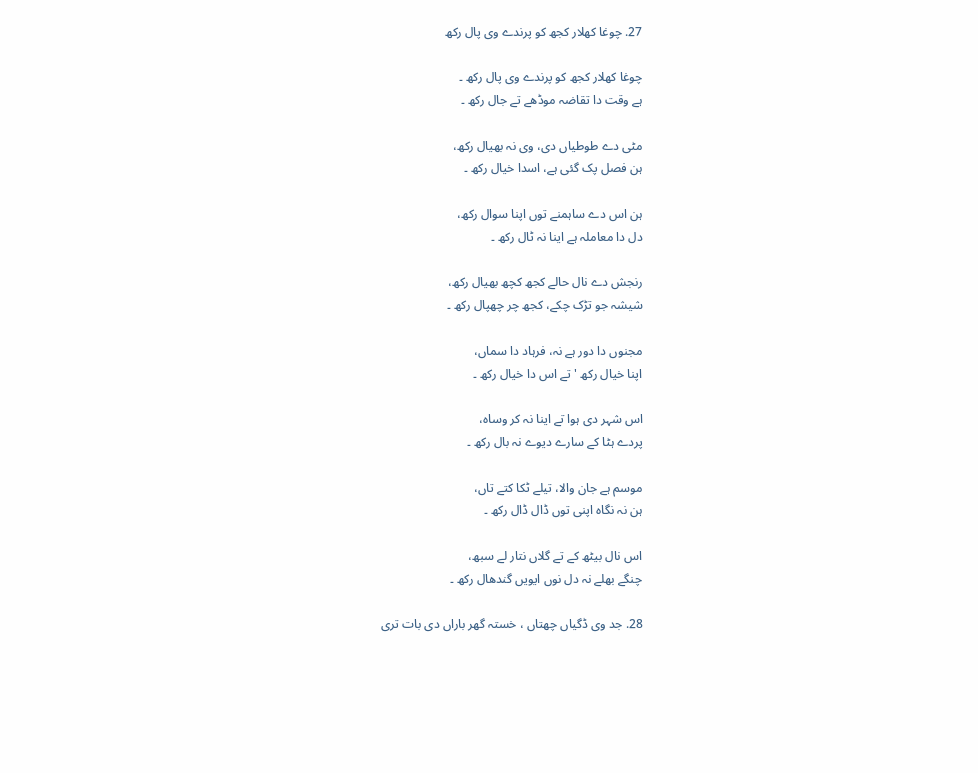27. چوغا کھلار کجھ کو پرندے وی پال رکھ

چوغا کھلار کجھ کو پرندے وی پال رکھ ۔
ہے وقت دا تقاضہ موڈھے تے جال رکھ ۔

مٹی دے طوطیاں دی، وی نہ بھیال رکھ،
ہن فصل پک گئی ہے، اسدا خیال رکھ ۔

ہن اس دے ساہمنے توں اپنا سوال رکھ،
دل دا معاملہ ہے اینا نہ ٹال رکھ ۔

رنجش دے نال حالے کجھ کچھ بھیال رکھ،
شیشہ جو تڑک چکے، کجھ چر چھپال رکھ ۔

مجنوں دا دور ہے نہ، فرہاد دا سماں،
اپنا خیال رکھ 'تے اس دا خیال رکھ ۔

اس شہر دی ہوا تے اینا نہ کر وساہ،
پردے ہٹا کے سارے دیوے نہ بال رکھ ۔

موسم ہے جان والا، تیلے ٹکا کتے تاں،
ہن نہ نگاہ اپنی توں ڈال ڈال رکھ ۔

اس نال بیٹھ کے تے گلاں نتار لے سبھ،
چنگے بھلے نہ دل نوں ایویں گندھال رکھ ۔

28. جد وی ڈگیاں چھتاں ، خستہ گھر باراں دی بات تری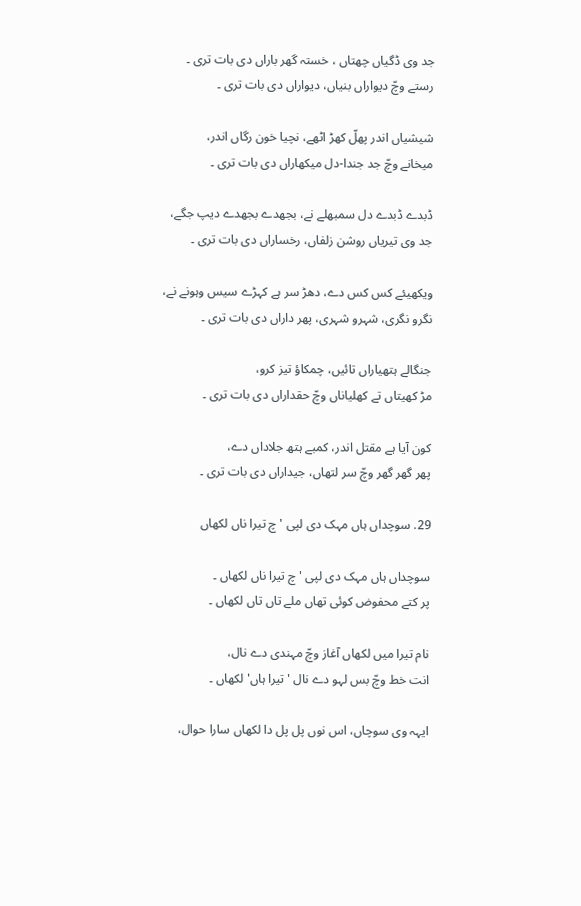جد وی ڈگیاں چھتاں ، خستہ گھر باراں دی بات تری ۔
رستے وچّ دیواراں بنیاں، دیواراں دی بات تری ۔

شیشیاں اندر پھلّ کھڑ اٹھے، نچیا خون رگاں اندر،
میخانے وچّ جد جندا-دل میکھاراں دی بات تری ۔

ڈبدے ڈبدے دل سمبھلے نے، بجھدے بجھدے دیپ جگے،
جد وی تیریاں روشن زلفاں، رخساراں دی بات تری ۔

ویکھیئے کس کس دے، دھڑ سر ہے کہڑے سیس وہونے نے،
نگرو نگری، شہرو شہری، پھر داراں دی بات تری ۔

جنگالے ہتھیاراں تائیں، چمکاؤ تیز کرو،
مڑ کھیتاں تے کھلیاناں وچّ حقداراں دی بات تری ۔

کون آیا ہے مقتل اندر، کمبے ہتھ جلاداں دے،
پھر گھر گھر وچّ سر لتھاں، جیداراں دی بات تری ۔

29. سوچداں ہاں مہک دی لپی 'چ تیرا ناں لکھاں

سوچداں ہاں مہک دی لپی 'چ تیرا ناں لکھاں ۔
پر کتے محفوض کوئی تھاں ملے تاں تاں لکھاں ۔

نام تیرا میں لکھاں آغاز وچّ مہندی دے نال،
انت خط وچّ بس لہو دے نال 'تیرا ہاں' لکھاں ۔

ایہہ وی سوچاں، اس نوں پل پل دا لکھاں سارا حوال،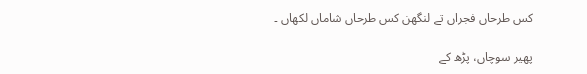کس طرحاں فجراں تے لنگھن کس طرحاں شاماں لکھاں ۔

پھیر سوچاں، پڑھ کے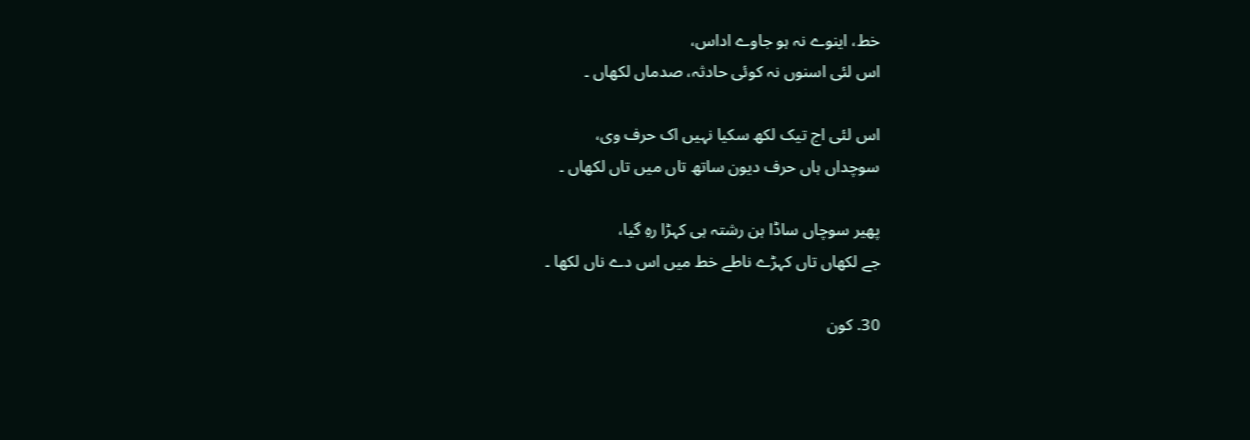خط، اینوے نہ ہو جاوے اداس،
اس لئی اسنوں نہ کوئی حادثہ، صدماں لکھاں ۔

اس لئی اج تیک لکھ سکیا نہیں اک حرف وی،
سوچداں ہاں حرف دیون ساتھ تاں میں تاں لکھاں ۔

پھیر سوچاں ساڈا ہن رشتہ ہی کہڑا رہِ گیا،
جے لکھاں تاں کہڑے ناطے خط میں اس دے ناں لکھا ۔

30. کون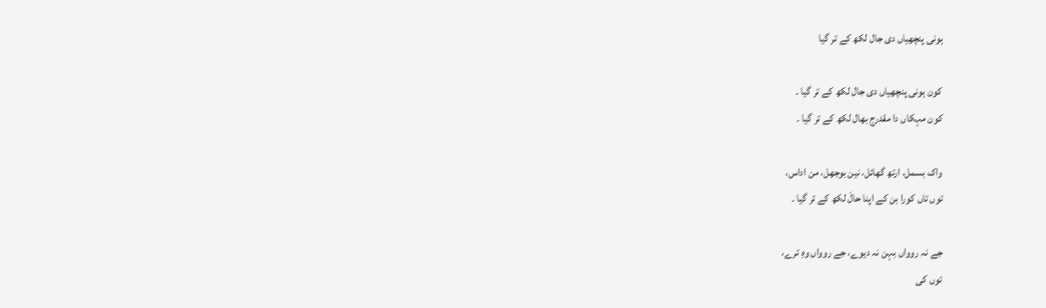ہونی پنچھیاں دی جال لکھ کے تر گیا

کون ہونی پنچھیاں دی جال لکھ کے تر گیا ۔
کون مہکاں دا مقدرج بھال لکھ کے تر گیا ۔

واک بسمل، ارتھ گھائل، نین بوجھل، من اداس،
توں تاں کورا بن کے اپنا حالَ لکھ کے تر گیا ۔

جے نہ روواں بہن نہ دیوے، جے روواں وہِ ترے،
توں کی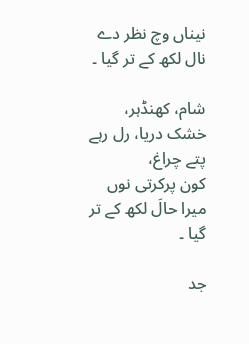نیناں وچ نظر دے نال لکھ کے تر گیا ۔

شام، کھنڈہر، خشک دریا، رل رہے پتے چراغ،
کون پرکرتی نوں میرا حالَ لکھ کے تر گیا ۔

جد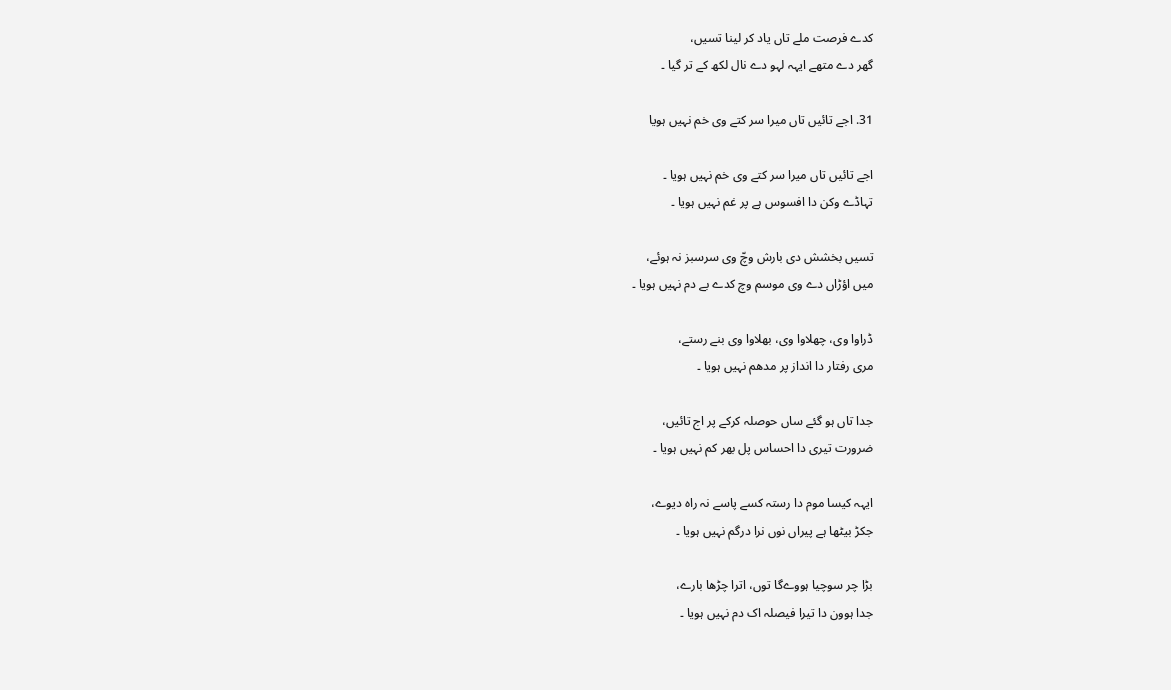کدے فرصت ملے تاں یاد کر لینا تسیں،
گھر دے متھے ایہہ لہو دے نال لکھ کے تر گیا ۔

31. اجے تائیں تاں میرا سر کتے وی خم نہیں ہویا

اجے تائیں تاں میرا سر کتے وی خم نہیں ہویا ۔
تہاڈے وکن دا افسوس ہے پر غم نہیں ہویا ۔

تسیں بخشش دی بارش وچّ وی سرسبز نہ ہوئے،
میں اؤڑاں دے وی موسم وچ کدے بے دم نہیں ہویا ۔

ڈراوا وی، چھلاوا وی، بھلاوا وی بنے رستے،
مری رفتار دا انداز پر مدھم نہیں ہویا ۔

جدا تاں ہو گئے ساں حوصلہ کرکے پر اج تائیں،
ضرورت تیری دا احساس پل بھر کم نہیں ہویا ۔

ایہہ کیسا موم دا رستہ کسے پاسے نہ راہ دیوے،
جکڑ بیٹھا ہے پیراں نوں نرا درگم نہیں ہویا ۔

بڑا چر سوچیا ہووےگا توں، اترا چڑھا بارے،
جدا ہوون دا تیرا فیصلہ اک دم نہیں ہویا ۔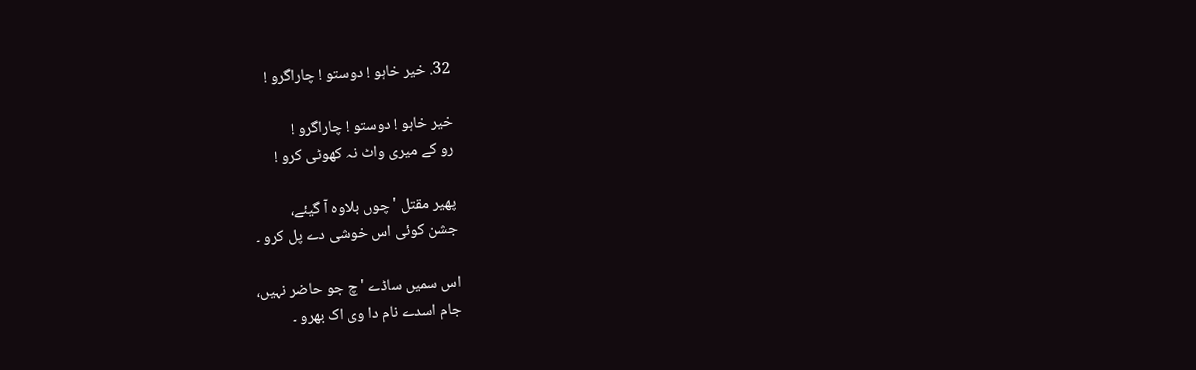32. خیر خاہو ! دوستو ! چاراگرو !

خیر خاہو ! دوستو ! چاراگرو !
رو کے میری واٹ نہ کھوٹی کرو !

پھیر مقتل 'چوں بلاوہ آ گیئے،
جشن کوئی اس خوشی دے پل کرو ۔

اس سمیں ساڈے 'چ جو حاضر نہیں،
جام اسدے نام دا وی اک بھرو ۔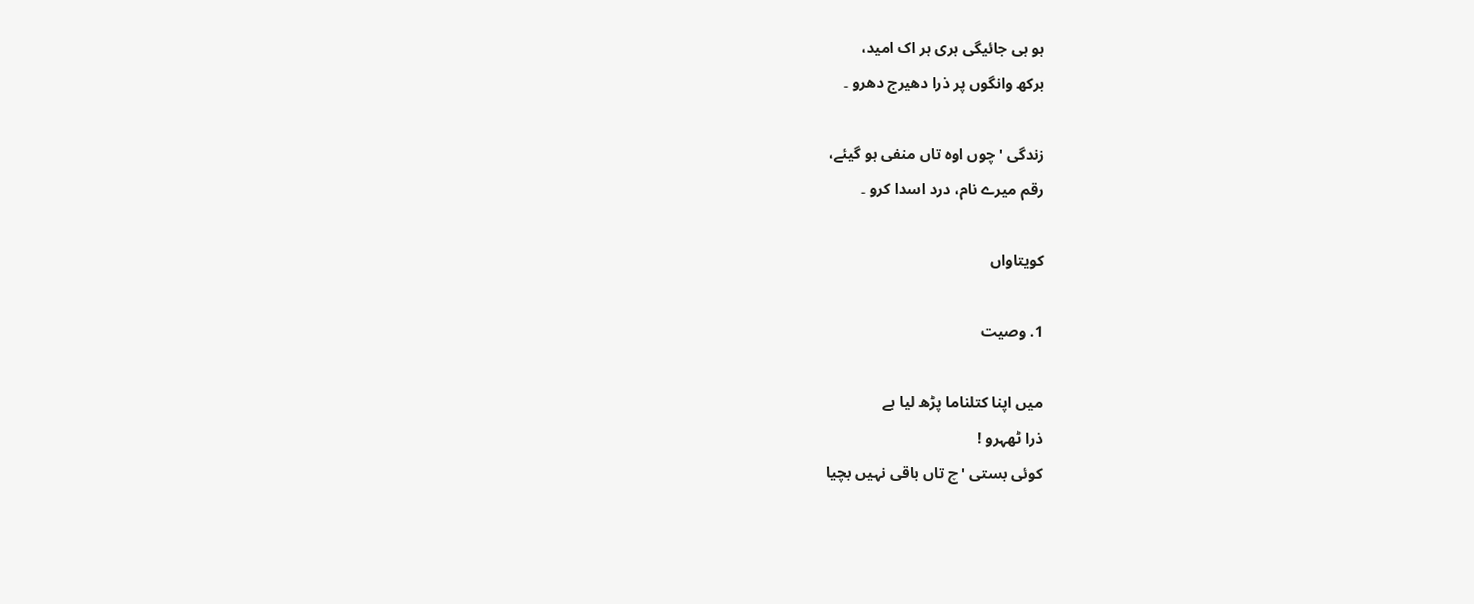ہو ہی جائیگی ہری ہر اک امید،
برکھ وانگوں پر ذرا دھیرج دھرو ۔

زندگی 'چوں اوہ تاں منفی ہو گیئے،
رقم میرے نام، درد اسدا کرو ۔

کویتاواں

1. وصیت

میں اپنا کتلناما پڑھ لیا ہے
ذرا ٹھہرو !
کوئی بستی 'چ تاں باقی نہیں بچیا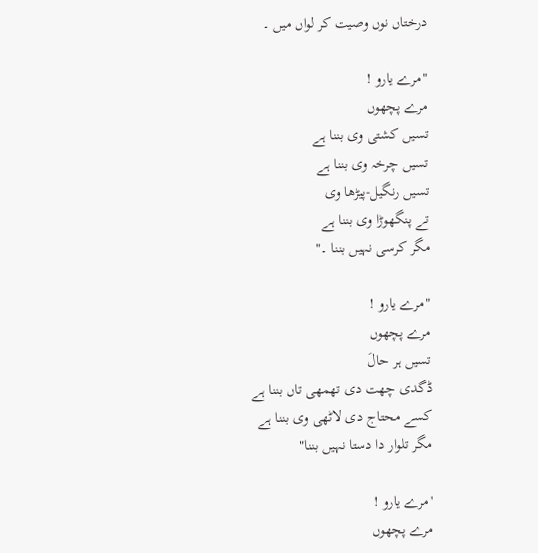درختاں نوں وصیت کر لواں میں ۔

"مرے یارو !
مرے پچھوں
تسیں کشتی وی بننا ہے
تسیں چرخہ وی بننا ہے
تسیں رنگیل-پیڑھا وی
تے پنگھوڑا وی بننا ہے
مگر کرسی نہیں بننا ۔"

"مرے یارو !
مرے پچھوں
تسیں ہر حالَ
ڈگدی چھت دی تھمھی تاں بننا ہے
کسے محتاج دی لاٹھی وی بننا ہے
مگر تلوار دا دستا نہیں بننا"

'مرے یارو !
مرے پچھوں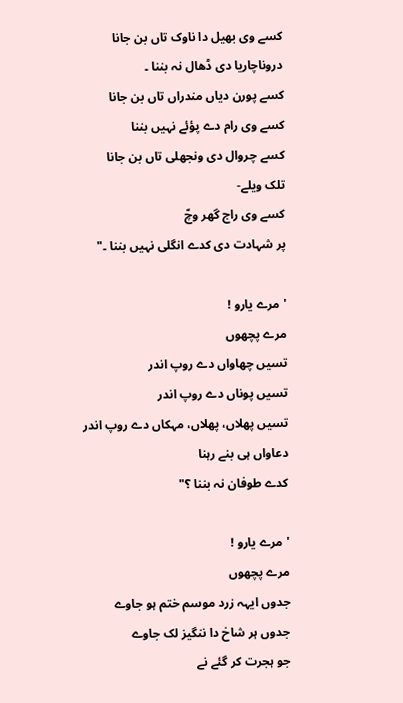کسے وی بھیل دا ناوک تاں بن جانا
دروناچاریا دی ڈھال نہ بننا ۔
کسے پورن دیاں مندراں تاں بن جانا
کسے وی رام دے پؤئے نہیں بننا
کسے چروال دی ونجھلی تاں بن جانا
تلک ویلے-
کسے وی راج گھر وچّ
پر شہادت دی کدے انگلی نہیں بننا ۔"

'مرے یارو !
مرے پچھوں
تسیں چھاواں دے روپ اندر
تسیں پوناں دے روپ اندر
تسیں پھلاں، پھلاں، مہکاں دے روپ اندر
دعاواں ہی بنے رہنا
کدے طوفان نہ بننا ؟"

'مرے یارو !
مرے پچھوں
جدوں ایہہ زرد موسم ختم ہو جاوے
جدوں ہر شاخ دا ننگیز لک جاوے
جو ہجرت کر گئے نے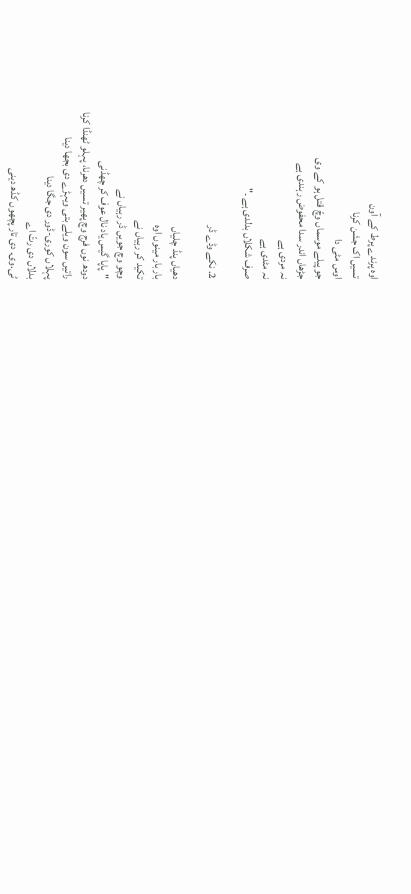اوہ پرندے پرط کے آون
تسیں اک جشن کرنا
اوس مٹی دا
جو پیلے موسماں وچّ قتل ہو کے وی
جڑھاں اندر سدا محفوض رہندی ہے
نہ مردی ہے
نہ مٹدی ہے
صرف شکلاں بدلدی ہے ۔"

2. نکے وڈے ڈر

دھیاں پنڈ چلیاں
بار بار مینوں اوہ
تکید کر رہیاں نے
وچو وچ جویں ڈر رہیاں نے
"پاپا گیس یاد نال عوف کر چھڈنی
دودھ نوں فرج وچ پھیر تسیں دھرنا، پہلو ٹھنڈا کرنا
راتیں سون ویلے بتی ویہڑے دی بجھا دینا
پہلاں کوری-ڈور دی جگا دینا
بدلاں دی رتّ اے
ٹی.وی. دی تار پچھوں کڈھ دینی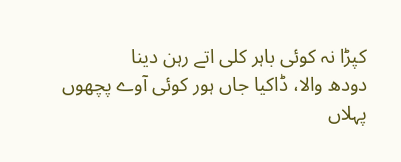کپڑا نہ کوئی باہر کلی اتے رہن دینا
دودھ والا، ڈاکیا جاں ہور کوئی آوے پچھوں
پہلاں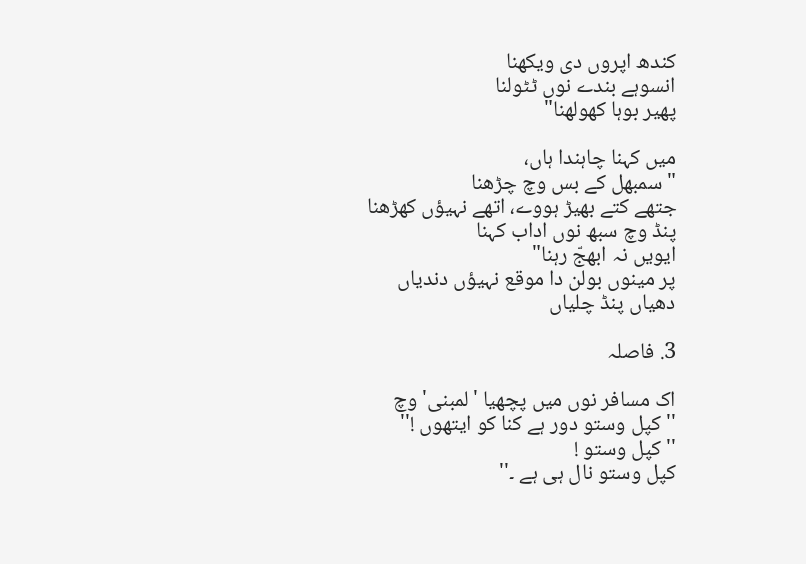کندھ اپروں دی ویکھنا
انسوہے بندے نوں ٹٹولنا
پھیر بوہا کھولھنا"

میں کہنا چاہندا ہاں،
"سمبھل کے بس وچ چڑھنا
جتھے کتے بھیڑ ہووے، اتھے نہیؤں کھڑھنا
پنڈ وچ سبھ نوں اداب کہنا
ایویں نہ ابھجّ رہنا"
پر مینوں بولن دا موقع نہیؤں دندیاں
دھیاں پنڈ چلیاں

3. فاصلہ

اک مسافر نوں میں پچھیا 'لمبنی' وچ
''کپل وستو دور ہے کنا کو ایتھوں !''
''کپل وستو !
کپل وستو نال ہی ہے ۔''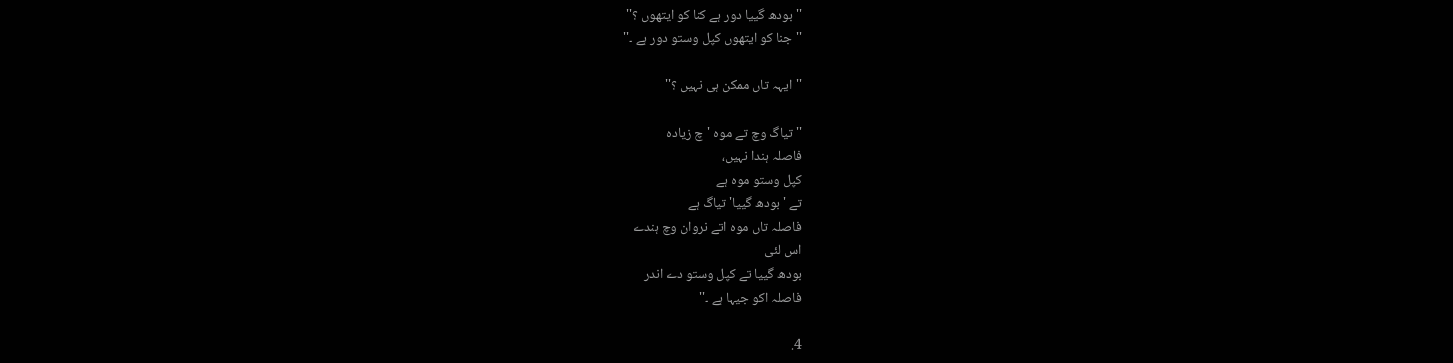''بودھ گییا دور ہے کنا کو ایتھوں ؟''
''جنا کو ایتھوں کپل وستو دور ہے ۔''

''ایہہ تاں ممکن ہی نہیں ؟''

''تیاگ وچ تے موہ 'چ زیادہ
فاصلہ ہندا نہیں،
کپل وستو موہ ہے
تے 'بودھ گییا' تیاگ ہے
فاصلہ تاں موہ اتے نروان وچ ہندے
اس لئی
بودھ گییا تے کپل وستو دے اندر
فاصلہ اکو جیہا ہے ۔''

4.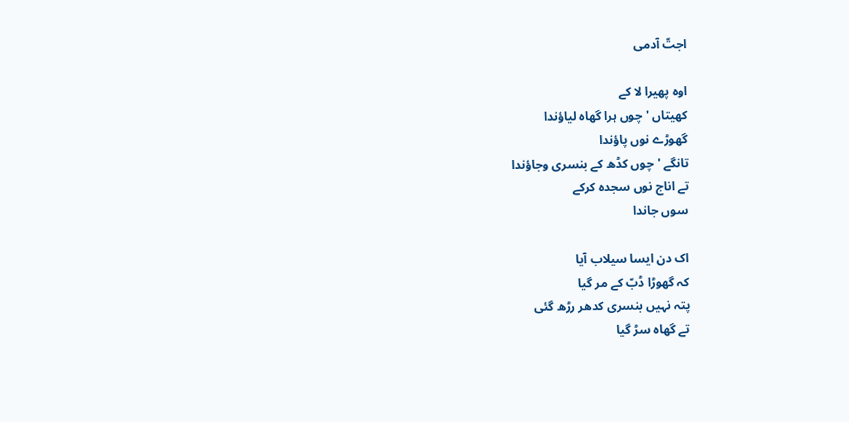اجتّ آدمی

اوہ پھیرا لا کے
کھیتاں 'چوں ہرا گھاہ لیاؤندا
گھوڑے نوں پاؤندا
تانگے 'چوں کڈھ کے بنسری وجاؤندا
تے اناج نوں سجدہ کرکے
سوں جاندا

اک دن ایسا سیلاب آیا
کہ گھوڑا ڈبّ کے مر گیا
پتہ نہیں بنسری کدھر رڑھ گئی
تے گھاہ سڑ گیا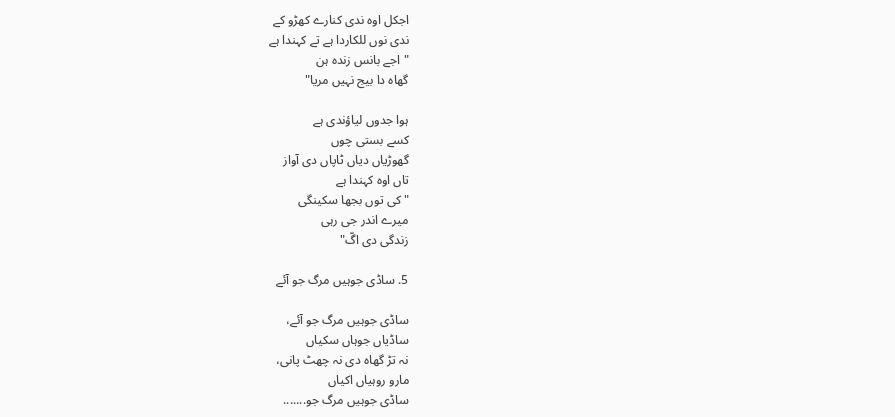اجکل اوہ ندی کنارے کھڑو کے
ندی نوں للکاردا ہے تے کہندا ہے
"اجے بانس زندہ ہن
گھاہ دا بیج نہیں مریا"

ہوا جدوں لیاؤندی ہے
کسے بستی چوں
گھوڑیاں دیاں ٹاپاں دی آواز
تاں اوہ کہندا ہے
"کی توں بجھا سکینگی
میرے اندر جی رہی
زندگی دی اگّ"

5. ساڈی جوہیں مرگ جو آئے

ساڈی جوہیں مرگ جو آئے،
ساڈیاں جوہاں سکیاں
نہ تڑ گھاہ دی نہ چھٹ پانی،
مارو روہیاں اکیاں
ساڈی جوہیں مرگ جو.......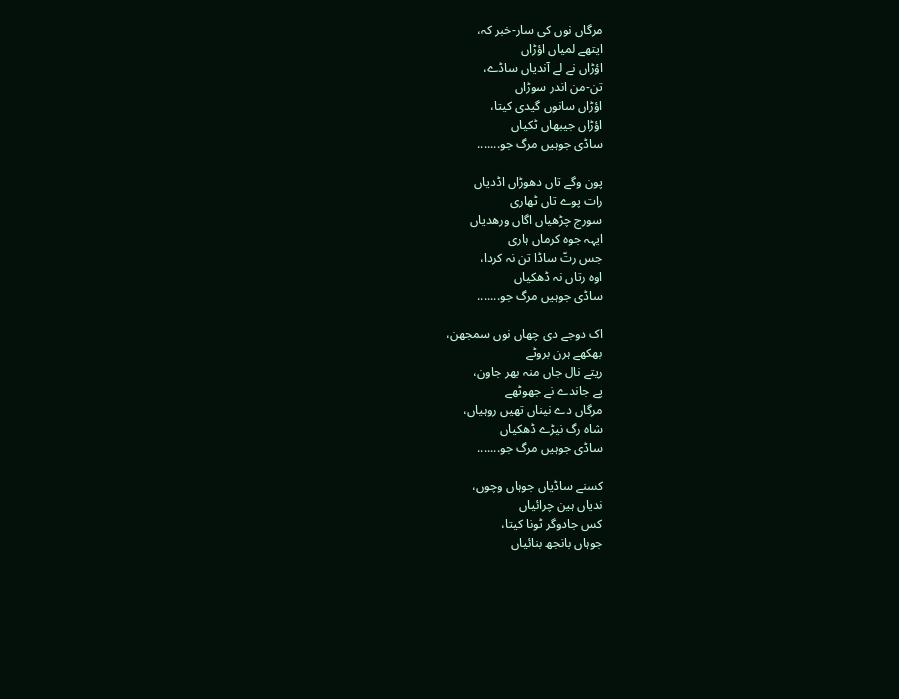مرگاں نوں کی سار-خبر کہ،
ایتھے لمیاں اؤڑاں
اؤڑاں نے لے آندیاں ساڈے،
تن-من اندر سوڑاں
اؤڑاں سانوں گیدی کیتا،
اؤڑاں جیبھاں ٹکیاں
ساڈی جوہیں مرگ جو.......

پون وگے تاں دھوڑاں اڈدیاں
رات پوے تاں ٹھاری
سورج چڑھیاں اگاں ورھدیاں
ایہہ جوہ کرماں ہاری
جس رتّ ساڈا تن نہ کردا،
اوہ رتاں نہ ڈھکیاں
ساڈی جوہیں مرگ جو.......

اک دوجے دی چھاں نوں سمجھن،
بھکھے ہرن بروٹے
ریتے نال جاں منہ بھر جاون،
پے جاندے نے جھوٹھے
مرگاں دے نیناں تھیں روہیاں،
شاہ رگ نیڑے ڈھکیاں
ساڈی جوہیں مرگ جو.......

کسنے ساڈیاں جوہاں وچوں،
ندیاں ہین چرائیاں
کس جادوگر ٹونا کیتا،
جوہاں بانجھ بنائیاں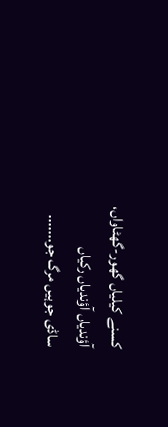کسنے کیلیاں گھور-گھٹاواں،
آؤندیاں آؤندیاں رکیاں
ساڈی جوہیں مرگ جو.......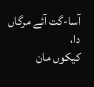آسا-گت آئے مرگاں دا،
کیکوں مان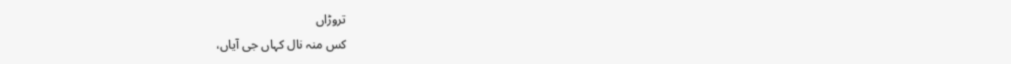تروڑاں
کس منہ نال کہاں جی آیاں،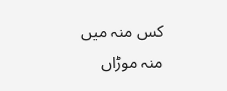کس منہ میں منہ موڑاں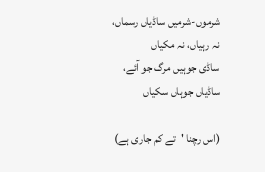شرموں-شرمیں ساڈیاں رسماں،
نہ رہیاں، نہ مکیاں
ساڈی جوہیں مرگ جو آئے،
ساڈیاں جوہاں سکیاں

(اس رچنا 'تے کم جاری ہے)